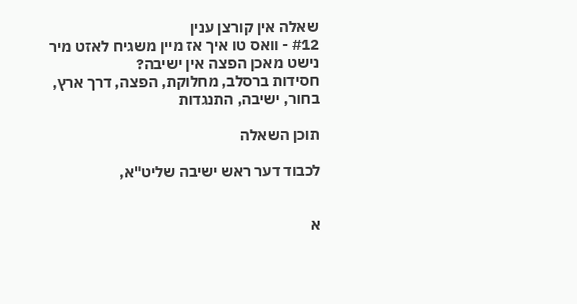שאלה אין קורצן ענין
#12 - וואס טו איך אז מיין משגיח לאזט מיר נישט מאכן הפצה אין ישיבה?
חסידות ברסלב, מחלוקת, הפצה, דרך ארץ, בחור, ישיבה, התנגדות

תוכן השאלה

לכבוד דער ראש ישיבה שליט"א,


א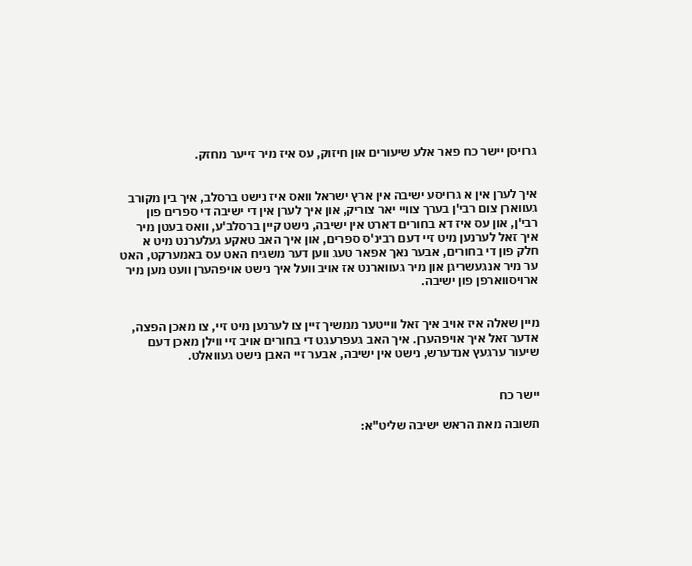גרויסן יישר כח פאר אלע שיעורים און חיזוק, עס איז מיר זייער מחזק.


איך לערן אין א גרויסע ישיבה אין ארץ ישראל וואס איז נישט ברסלב, איך בין מקורב געווארן צום רבי'ן בערך צוויי יאר צוריק, און איך לערן אין די ישיבה די ספרים פון רבי'ן, און עס איז דא בחורים דארט אין ישיבה, נישט קיין ברסלב'ע, וואס בעטן מיר איך זאל לערנען מיט זיי דעם רבינ'ס ספרים, און איך האב טאקע געלערנט מיט א חלק פון די בחורים, אבער נאך אפאר טעג ווען דער משגיח האט עס באמערקט, האט ער מיר אנגעשריגן און מיר געווארנט אז אויב וועל איך נישט אויפהערן וועט מען מיר ארויסווארפן פון ישיבה.


מיין שאלה איז אויב איך זאל ווייטער ממשיך זיין צו לערנען מיט זיי, צו מאכן הפצה, אדער זאל איך אויפהערן. איך האב געפרעגט די בחורים אויב זיי ווילן מאכן דעם שיעור ערגעץ אנדערש, נישט אין ישיבה, אבער זיי האבן נישט געוואלט.


יישר כח

תשובה מאת הראש ישיבה שליט"א: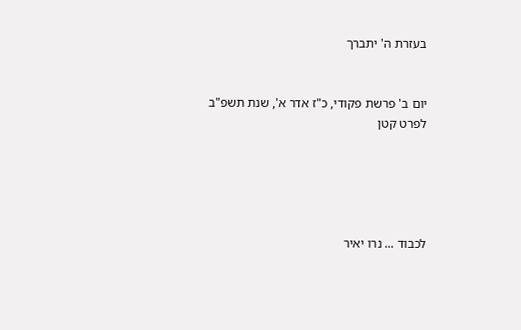בעזרת ה' יתברך


יום ב' פרשת פקודי, כ"ז אדר א', שנת תשפ"ב לפרט קטן





לכבוד ... נרו יאיר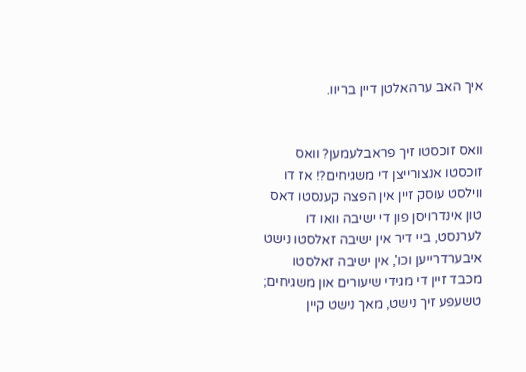איך האב ערהאלטן דיין בריוו.


וואס זוכסטו זיך פראבלעמען? וואס זוכסטו אנצורייצן די משגיחים?! אז דו ווילסט עוסק זיין אין הפצה קענסטו דאס טון אינדרויסן פון די ישיבה וואו דו לערנסט, ביי דיר אין ישיבה זאלסטו נישט איבערדרייען וכו', אין ישיבה זאלסטו מכבד זיין די מגידי שיעורים און משגיחים; טשעפע זיך נישט, מאך נישט קיין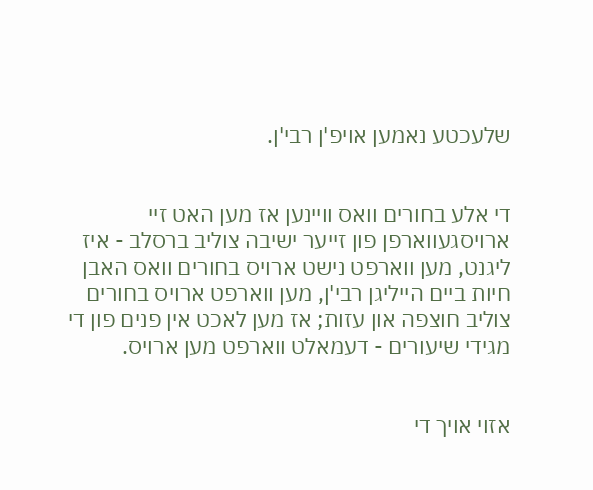שלעכטע נאמען אויפ'ן רבי'ן.


די אלע בחורים וואס וויינען אז מען האט זיי ארויסגעווארפן פון זייער ישיבה צוליב ברסלב - איז ליגנט, מען ווארפט נישט ארויס בחורים וואס האבן חיות ביים הייליגן רבי'ן, מען ווארפט ארויס בחורים צוליב חוצפה און עזות; אז מען לאכט אין פנים פון די מגידי שיעורים - דעמאלט ווארפט מען ארויס.


אזוי אויך די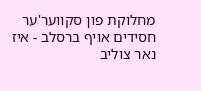מחלוקת פון סקווער'ער חסידים אויף ברסלב - איז נאר צוליב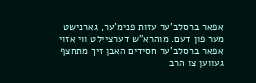אפאר ברסלב'ער עזות פנימ'ער, גארנישט מער פון דעם. מוהרא"ש דערציילט ווי אזוי אפאר ברסלב'ער חסידים האבן זיך מתחצף געווען צו הרב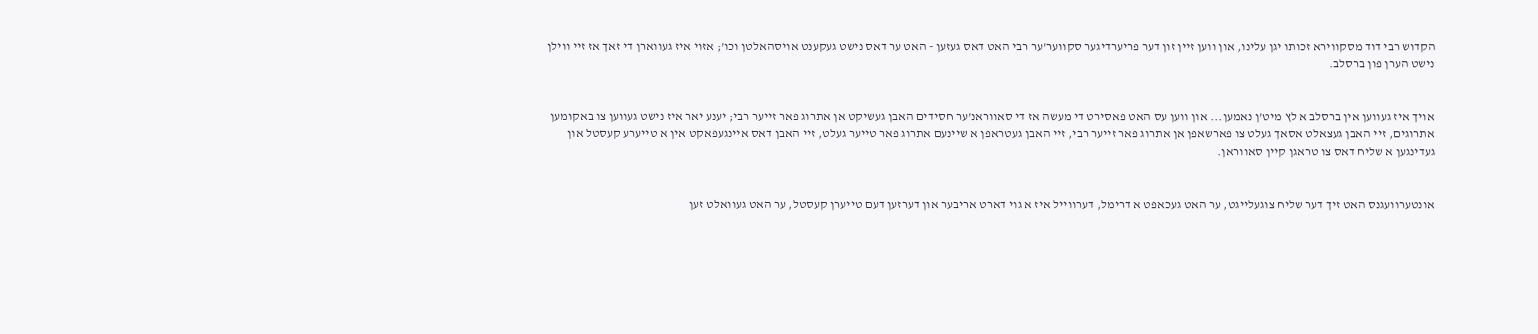הקדוש רבי דוד מסקווירא זכותו יגן עלינו, און ווען זיין זון דער פריערדיגער סקווער'ער רבי האט דאס געזען - האט ער דאס נישט געקענט אויסהאלטן וכו'; אזוי איז געווארן די זאך אז זיי ווילן נישט הערן פון ברסלב.


אויך איז געווען אין ברסלב א לץ מיט'ן נאמען... און ווען עס האט פאסירט די מעשה אז די סאווראנ'ער חסידים האבן געשיקט אן אתרוג פאר זייער רבי; יענע יאר איז נישט געווען צו באקומען אתרוגים, זיי האבן געצאלט אסאך געלט צו פארשאפן אן אתרוג פאר זייער רבי, זיי האבן געטראפן א שיינעם אתרוג פאר טייער געלט, זיי האבן דאס איינגעפאקט אין א טייערע קעסטל און געדינגען א שליח דאס צו טראגן קיין סאווראן.


אונטערוועגנס האט זיך דער שליח צוגעלייגט, ער האט געכאפט א דרימל, דערווייל איז א גוי דארט אריבער און דערזען דעם טייערן קעסטל, ער האט געוואלט זען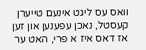וואס עס ליגט אינעם טייערן קעסטל, נאכן עפענען און זען אז דאס איז א פרי, האט ער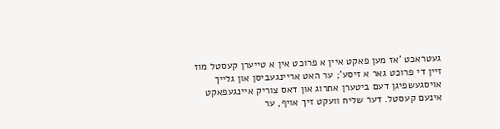געטראכט 'אז מען פאקט איין א פרוכט אין א טייערן קעסטל מוז זיין די פרוכט גאר א זיסע'; ער האט אריינגעביסן און גלייך אויסגעשפיגן דעם ביטערן אתרוג און דאס צוריק איינגעפאקט אינעם קעסטל. דער שליח וועקט זיך אויף, ער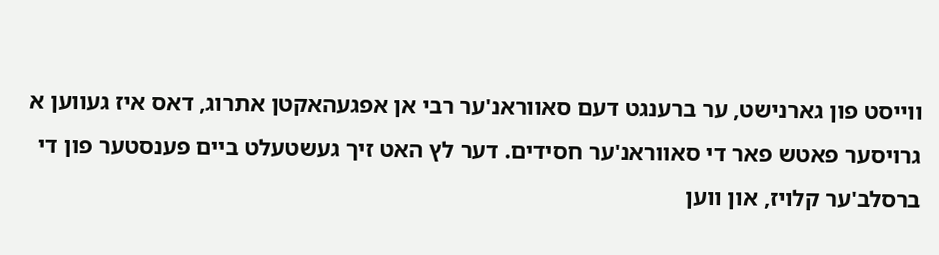ווייסט פון גארנישט, ער ברענגט דעם סאווראנ'ער רבי אן אפגעהאקטן אתרוג, דאס איז געווען א גרויסער פאטש פאר די סאווראנ'ער חסידים. דער לץ האט זיך געשטעלט ביים פענסטער פון די ברסלב'ער קלויז, און ווען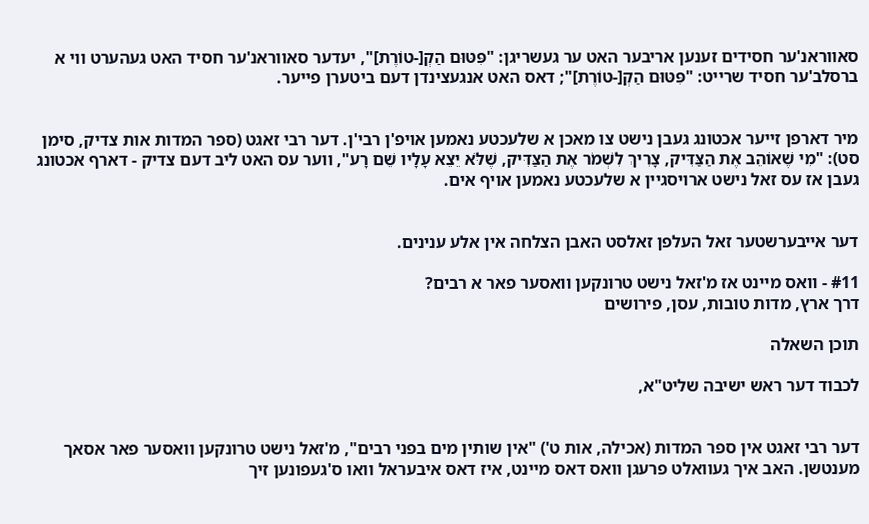סאווראנ'ער חסידים זענען אריבער האט ער געשריגן: "פִּטּוּם הַקְ[-טוֹרֶת]", יעדער סאווראנ'ער חסיד האט געהערט ווי א ברסלב'ער חסיד שרייט: "פִּטּוּם הַקְ[-טוֹרֶת]"; דאס האט אנגעצינדן דעם ביטערן פייער.


מיר דארפן זייער אכטונג געבן נישט צו מאכן א שלעכטע נאמען אויפ'ן רבי'ן. דער רבי זאגט (ספר המדות אות צדיק, סימן סט): "מִי שֶׁאוֹהֵב אֶת הַצַּדִּיק, צָרִיךְ לִשְׁמֹר אֶת הַצַּדִּיק, שֶׁלֹּא יֵצֵא עָלָיו שֵׁם רָע", ווער עס האט ליב דעם צדיק - דארף אכטונג געבן אז עס זאל נישט ארויסגיין א שלעכטע נאמען אויף אים.


דער אייבערשטער זאל העלפן זאלסט האבן הצלחה אין אלע ענינים.

#11 - וואס מיינט אז מ'זאל נישט טרונקען וואסער פאר א רבים?
דרך ארץ, מדות טובות, עסן, פירושים

תוכן השאלה

לכבוד דער ראש ישיבה שליט"א,


דער רבי זאגט אין ספר המדות (אכילה, אות ט') "אין שותין מים בפני רבים", מ'זאל נישט טרונקען וואסער פאר אסאך מענטשן. האב איך געוואלט פרעגן וואס דאס מיינט, איז דאס איבעראל וואו ס'געפונען זיך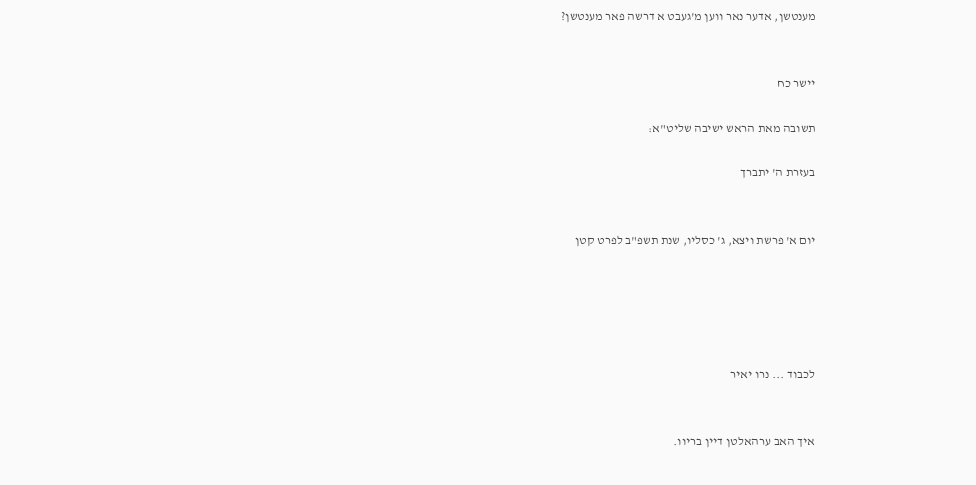מענטשן, אדער נאר ווען מ'געבט א דרשה פאר מענטשן?


יישר כח

תשובה מאת הראש ישיבה שליט"א:

בעזרת ה' יתברך


יום א' פרשת ויצא, ג' כסליו, שנת תשפ"ב לפרט קטן





לכבוד ... נרו יאיר


איך האב ערהאלטן דיין בריוו.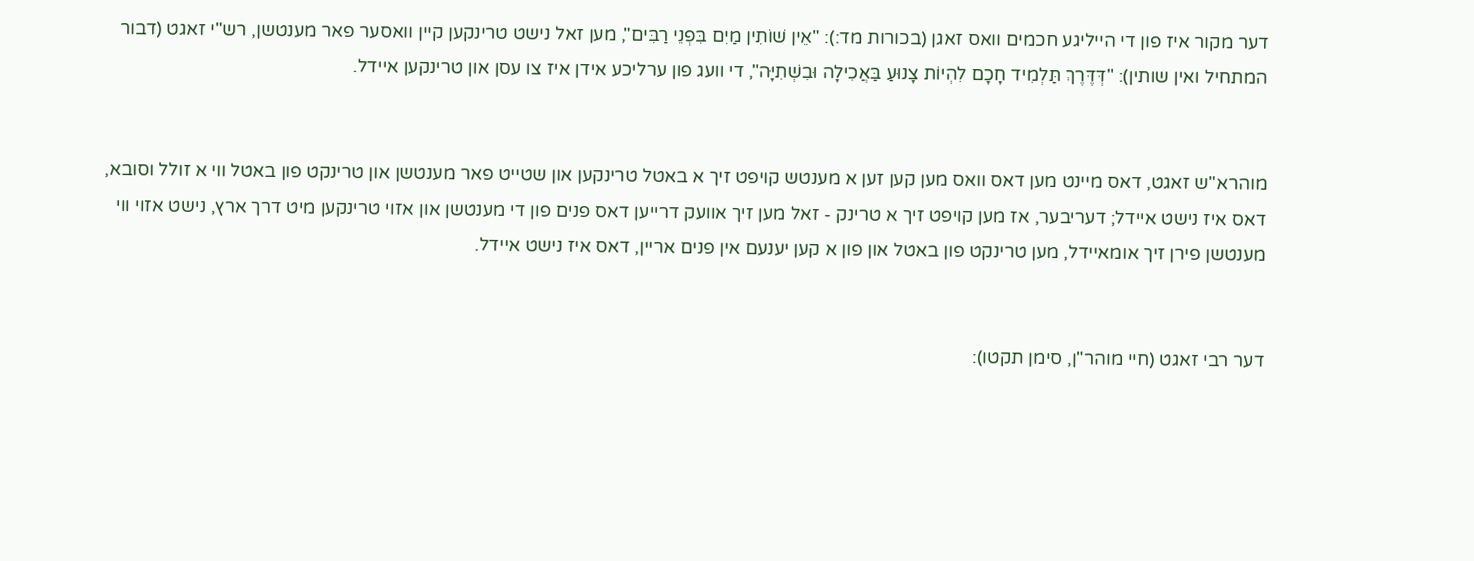דער מקור איז פון די הייליגע חכמים וואס זאגן (בכורות מד:): "אֵין שׁוֹתִין מַיִם בִּפְנֵי רַבִּים", מען זאל נישט טרינקען קיין וואסער פאר מענטשן, רש"י זאגט (דבור המתחיל ואין שותין): "דְּדֶּרֶךְ תַּלְמִיד חָכָם לִהְיוֹת צָנוּעַ בַּאֲכִילָה וּבִשְׁתִיָּה", די וועג פון ערליכע אידן איז צו עסן און טרינקען איידל.


מוהרא"ש זאגט, דאס מיינט מען דאס וואס מען קען זען א מענטש קויפט זיך א באטל טרינקען און שטייט פאר מענטשן און טרינקט פון באטל ווי א זולל וסובא, דאס איז נישט איידל; דעריבער, אז מען קויפט זיך א טרינק - זאל מען זיך אוועק דרייען דאס פנים פון די מענטשן און אזוי טרינקען מיט דרך ארץ, נישט אזוי ווי מענטשן פירן זיך אומאיידל, מען טרינקט פון באטל און פון א קען יענעם אין פנים אריין, דאס איז נישט איידל.


דער רבי זאגט (חיי מוהר"ן, סימן תקטו):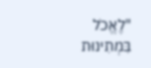"לֶאֱכֹל בִּמְתִינוּת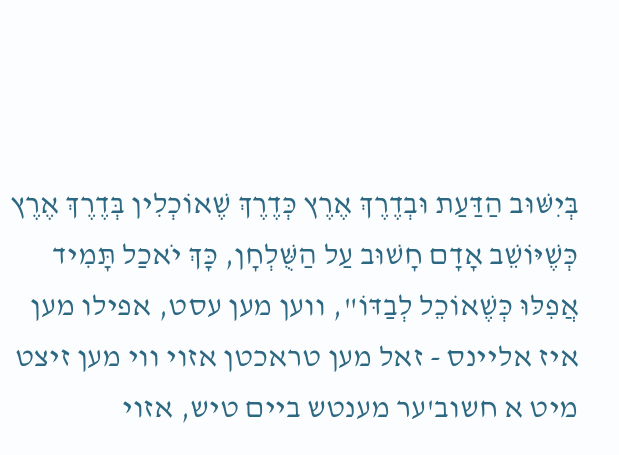בְּיִשּׁוּב הַדַּעַת וּבְדֶרֶךְ אֶרֶץ כְּדֶרֶךְ שֶׁאוֹכְלִין בְּדֶרֶךְ אֶרֶץ כְּשֶׁיּוֹשֵׁב אָדָם חָשׁוּב עַל הַשֻּׁלְחָן, כָּךְ יֹאכַל תָּמִיד אֲפִלּוּ כְּשֶׁאוֹכֵל לְבַדּוֹ", ווען מען עסט, אפילו מען איז אליינס - זאל מען טראכטן אזוי ווי מען זיצט מיט א חשוב'ער מענטש ביים טיש, אזוי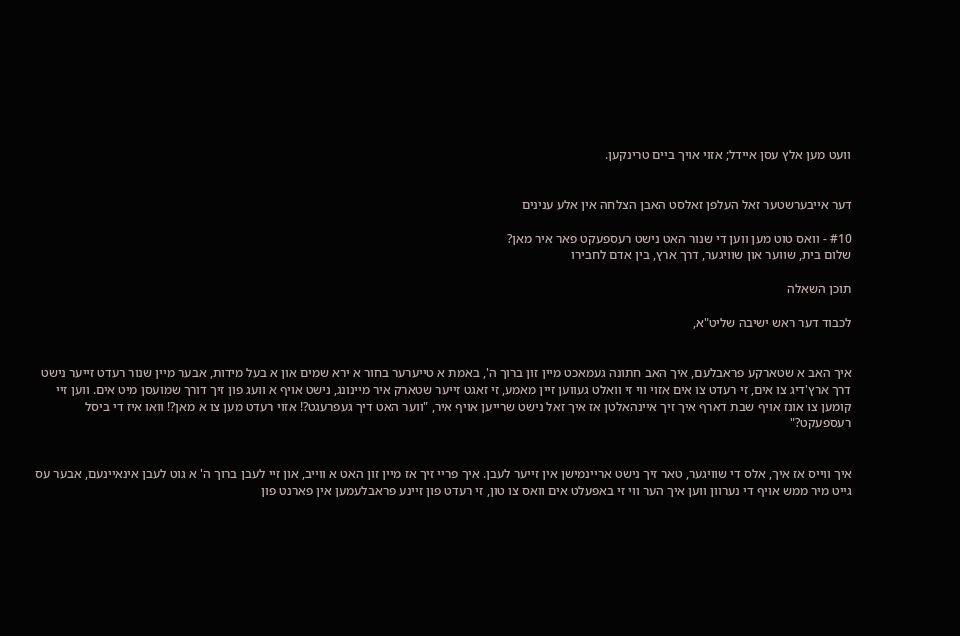וועט מען אלץ עסן איידל; אזוי אויך ביים טרינקען.


דער אייבערשטער זאל העלפן זאלסט האבן הצלחה אין אלע ענינים

#10 - וואס טוט מען ווען די שנור האט נישט רעספעקט פאר איר מאן?
שלום בית, שווער און שוויגער, דרך ארץ, בין אדם לחבירו

תוכן השאלה

לכבוד דער ראש ישיבה שליט"א,


איך האב א שטארקע פראבלעם, איך האב חתונה געמאכט מיין זון ברוך ה', באמת א טייערער בחור א ירא שמים און א בעל מידות, אבער מיין שנור רעדט זייער נישט דרך ארץ'דיג צו אים, זי רעדט צו אים אזוי ווי זי וואלט געווען זיין מאמע, זי זאגט זייער שטארק איר מיינונג, נישט אויף א וועג פון זיך דורך שמועסן מיט אים. ווען זיי קומען צו אונז אויף שבת דארף איך זיך איינהאלטן אז איך זאל נישט שרייען אויף איר, "ווער האט דיך געפרעגט?! אזוי רעדט מען צו א מאן?! וואו איז די ביסל רעספעקט?"


איך ווייס אז איך, אלס די שוויגער, טאר זיך נישט אריינמישן אין זייער לעבן. איך פריי זיך אז מיין זון האט א ווייב, און זיי לעבן ברוך ה' א גוט לעבן אינאיינעם, אבער עס גייט מיר ממש אויף די נערוון ווען איך הער ווי זי באפעלט אים וואס צו טון, זי רעדט פון זיינע פראבלעמען אין פארנט פון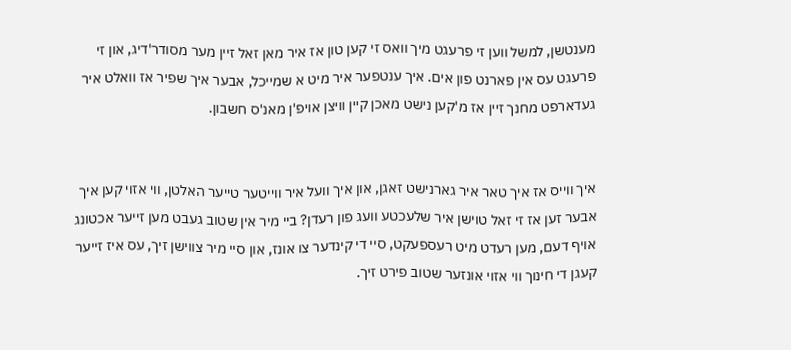מענטשן, למשל ווען זי פרעגט מיך וואס זי קען טון אז איר מאן זאל זיין מער מסודר'דיג, און זי פרעגט עס אין פארנט פון אים. איך ענטפער איר מיט א שמייכל, אבער איך שפיר אז וואלט איר געדארפט מחנך זיין אז מ'קען נישט מאכן קיין וויצן אויפ'ן מאנ'ס חשבון.


איך ווייס אז איך טאר איר גארנישט זאגן, און איך וועל איר ווייטער טייער האלטן, ווי אזוי קען איך אבער זען אז זי זאל טוישן איר שלעכטע וועג פון רעדן? ביי מיר אין שטוב געבט מען זייער אכטונג אויף דעם, מען רעדט מיט רעספעקט, סיי די קינדער צו אונז, און סיי מיר צווישן זיך, עס איז זייער קעגן די חינוך ווי אזוי אונזער שטוב פירט זיך.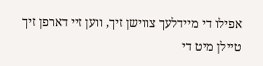אפילו די מיידלעך צווישן זיך, ווען זיי דארפן זיך טיילן מיט די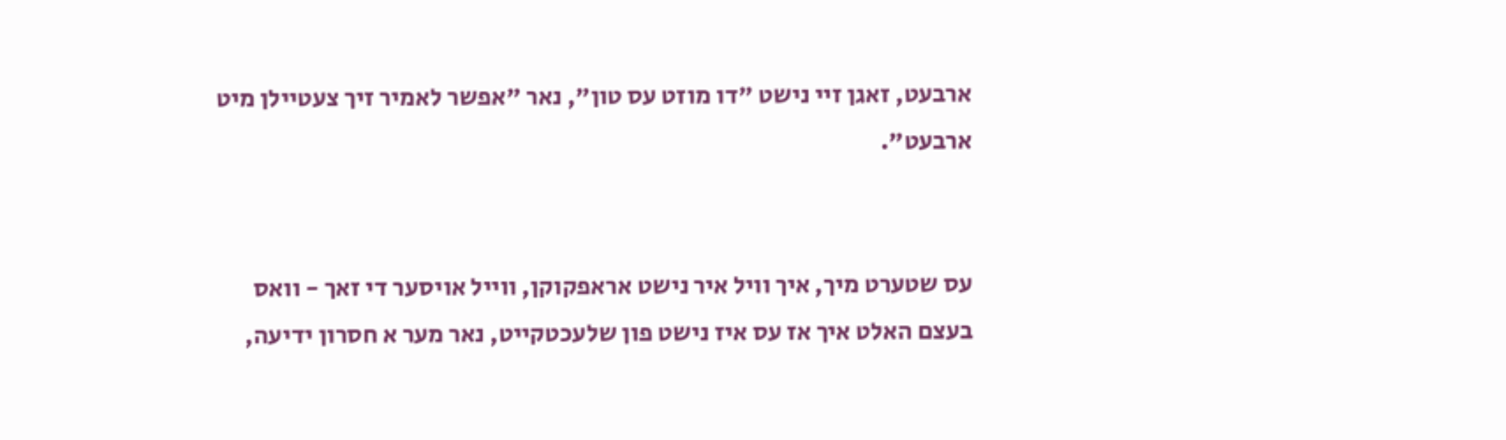ארבעט, זאגן זיי נישט "דו מוזט עס טון", נאר "אפשר לאמיר זיך צעטיילן מיט ארבעט".


עס שטערט מיך, איך וויל איר נישט אראפקוקן, ווייל אויסער די זאך - וואס בעצם האלט איך אז עס איז נישט פון שלעכטקייט, נאר מער א חסרון ידיעה,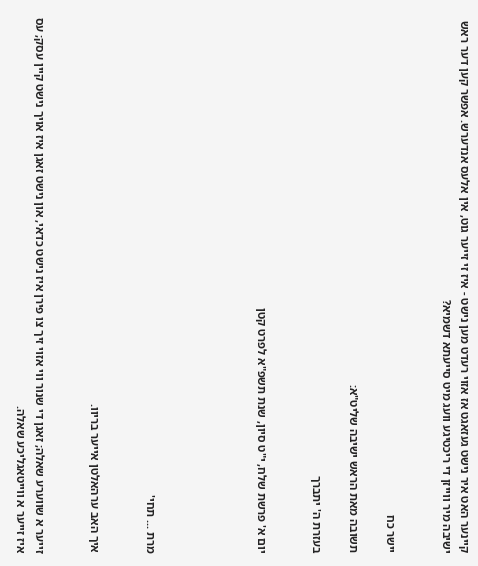קיינער האט איר נישט געזאגט אז אזוי רעדט מען נישט - איז זי זייער גוט, אין אלעס אנדערש. אפשר קען דער ראש ישיבה מיר ווייזן די ריכטיגע וועג מיט סייעתא דשמיא?


יישר כח

תשובה מאת הראש ישיבה שליט"א:

בעזרת ה' יתברך


יום א' פרשת שלח, י"ט סיון, שנת תשפ"א לפרט קטן





מרת ... תחי'


איך האב ערהאלטן אייער בריוו.


זייער א שווערע שאלה; זאגן די שנור ווי אזוי זיך צו פירן איז נישט כדאי, און נישט זאגן איז אויך נישט קיין עסק; עס איז זייער א ווייטאגליכע שאלה.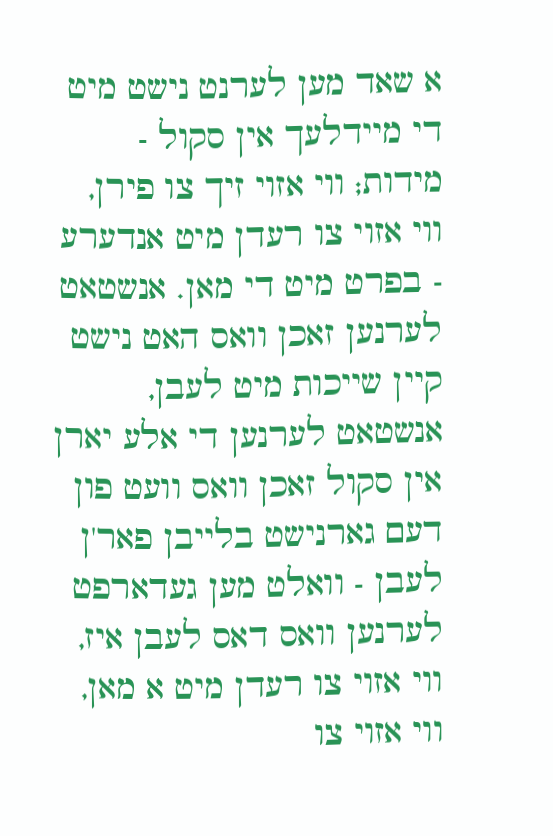א שאד מען לערנט נישט מיט די מיידלעך אין סקול - מידות; ווי אזוי זיך צו פירן, ווי אזוי צו רעדן מיט אנדערע - בפרט מיט די מאן. אנשטאט לערנען זאכן וואס האט נישט קיין שייכות מיט לעבן, אנשטאט לערנען די אלע יארן אין סקול זאכן וואס וועט פון דעם גארנישט בלייבן פאר'ן לעבן - וואלט מען געדארפט לערנען וואס דאס לעבן איז, ווי אזוי צו רעדן מיט א מאן, ווי אזוי צו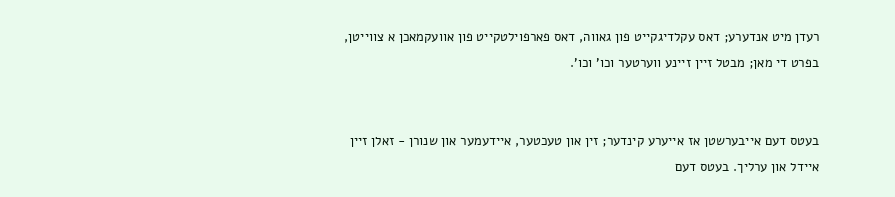רעדן מיט אנדערע; דאס עקלדיגקייט פון גאווה, דאס פארפוילטקייט פון אוועקמאכן א צווייטן, בפרט די מאן; מבטל זיין זיינע ווערטער וכו' וכו'.


בעטס דעם אייבערשטן אז אייערע קינדער; זין און טעכטער, איידעמער און שנורן - זאלן זיין איידל און ערליך. בעטס דעם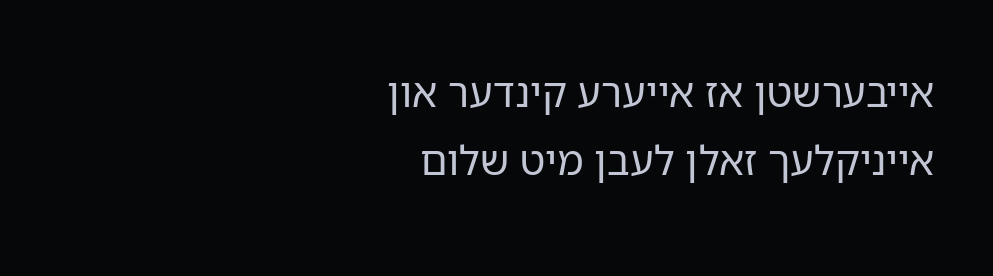אייבערשטן אז אייערע קינדער און אייניקלעך זאלן לעבן מיט שלום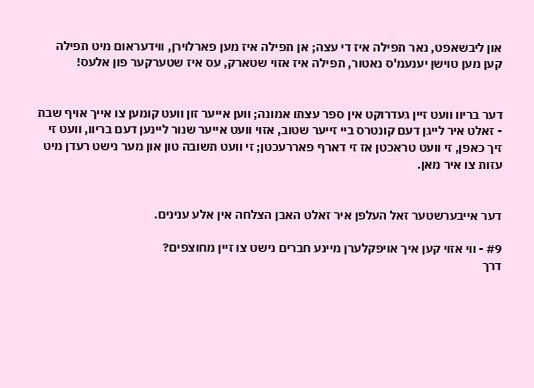און ליבשאפט, נאר תפילה איז די עצה; אן תפילה איז מען פארלוירן, ווידעראום מיט תפילה קען מען טוישן יענעמ'ס נאטור, תפילה איז אזוי שטארק, עס איז שטערקער פון אלעס!


דער בריוו וועט זיין געדרוקט אין ספר עצתו אמונה; ווען אייער זון וועט קומען צו אייך אויף שבת - זאלט איר לייגן דעם קונטרס ביי זייער שטוב, אזוי וועט אייער שנור ליינען דעם בריוו, וועט זי זיך כאפן, זי וועט טראכטן אז זי דארף פאררעכטן; זי וועט תשובה טון און מער נישט רעדן מיט עזות צו איר מאן.


דער אייבערשטער זאל העלפן איר זאלט האבן הצלחה אין אלע ענינים.

#9 - ווי אזוי קען איך אויפקלערן מיינע חברים נישט צו זיין מחוצפים?
דרך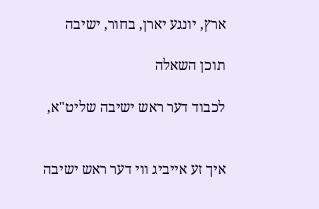ארץ, יונגע יארן, בחור, ישיבה

תוכן השאלה

לכבוד דער ראש ישיבה שליט"א,


איך זע אייביג ווי דער ראש ישיבה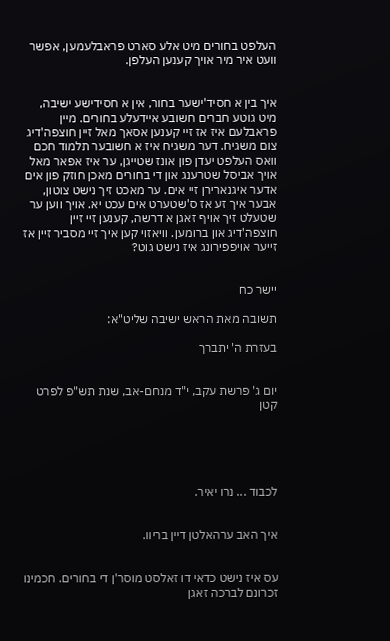העלפט בחורים מיט אלע סארט פראבלעמען, אפשר וועט איר מיר אויך קענען העלפן.


איך בין א חסיד'ישער בחור, אין א חסידישע ישיבה, מיט גוטע חברים חשובע איידעלע בחורים. מיין פראבלעם איז אז זיי קענען אסאך מאל זיין חוצפה'דיג צום משגיח. דער משגיח איז א חשובער תלמוד חכם וואס העלפט יעדן פון אונז שטייגן, ער איז אפאר מאל אויך אביסל שטרענג און די בחורים מאכן חוזק פון אים אדער איגנארירן זיי אים. ער מאכט זיך נישט צוטון, אבער איך זע אז ס'שטערט אים עכט יא. אויך ווען ער שטעלט זיך אויף זאגן א דרשה, קענען זיי זיין חוצפה'דיג און ברומען. וויאזוי קען איך זיי מסביר זיין אז זייער אויפפירונג איז נישט גוט?


יישר כח

תשובה מאת הראש ישיבה שליט"א:

בעזרת ה' יתברך


יום ג' פרשת עקב, י"ד מנחם-אב, שנת תש"פ לפרט קטן





לכבוד ... נרו יאיר.


איך האב ערהאלטן דיין בריוו.


עס איז נישט כדאי דו זאלסט מוסר'ן די בחורים. חכמינו זכרונם לברכה זאגן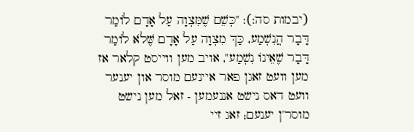(יבמות סה:): "כְּשֵׁם שֶׁמִּצְוָה עַל אָדָם לוֹמַר דָּבָר הֲנִשְׁמַע, כַּךְ מִצְוָה עַל אָדָם שֶּׁלֹא לוֹמַר דָּבָר שֶׁאֵינוֹ נִשְׁמַע", אויב מען ווייסט קלאר אז מען וועט זאגן פאר איינעם מוסר און יענער וועט דאס נישט אננעמען - זאל מען נישט מוסר'ן יענעם; זאג זיי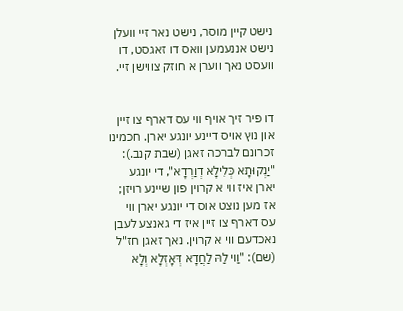נישט קיין מוסר, נישט נאר זיי וועלן נישט אננעמען וואס דו זאגסט, דו וועסט נאך ווערן א חוזק צווישן זיי.


דו פיר זיך אויף ווי עס דארף צו זיין און נוץ אויס דיינע יונגע יארן. חכמינו זכרונם לברכה זאגן (שבת קנב.): "יַנְקוּתָא כְּלִילָא דְוַרְדָא", די יונגע יארן איז ווי א קרוין פון שיינע רויזן; אז מען נוצט אוס די יונגע יארן ווי עס דארף צו זיין איז די גאנצע לעבן נאכדעם ווי א קרוין. נאך זאגן חז"ל (שם): "וַוי לַהּ לַחֲדָא דְּאָזְלָא וְלָא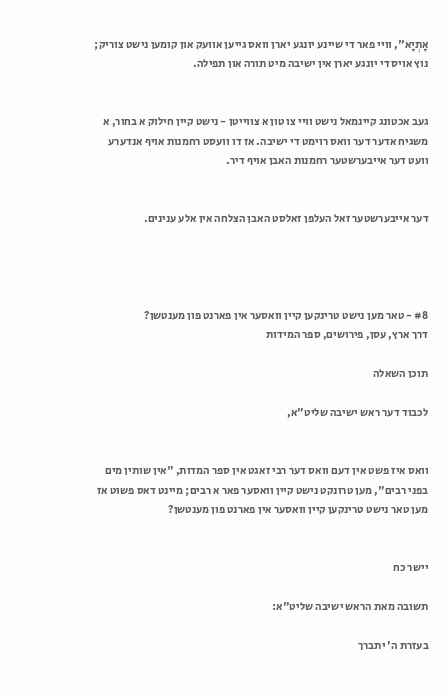אָתְיָא", וויי פאר די שיינע יונגע יארן וואס גייען אוועק און קומען נישט צוריק; נוץ אויס די יונגע יארן אין ישיבה מיט תורה און תפילה.


געב אכטונג קיינמאל נישט וויי צו טון א צווייטן - נישט קיין חילוק א בחור, א משגיח אדער דער וואס רוימט די ישיבה. אז דו וועסט רחמנות אויף אנדערע וועט דער אייבערשטער רחמנות האבן אויף דיר.


דער אייבערשטער זאל העלפן זאלסט האבן הצלחה אין אלע ענינים.




#8 - טאר מען נישט טרינקען קיין וואסער אין פארנט פון מענטשן?
דרך ארץ, עסן, פירושים, ספר המידות

תוכן השאלה

לכבוד דער ראש ישיבה שליט"א,


וואס איז פשט אין דעם וואס דער רבי זאגט אין ספר המדות, "אין שותין מים בפני רבים", מען טרונקט נישט קיין וואסער פאר א רבים; מיינט דאס פשוט אז מען טאר נישט טרינקען קיין וואסער אין פארנט פון מענטשן?


יישר כח

תשובה מאת הראש ישיבה שליט"א:

בעזרת ה' יתברך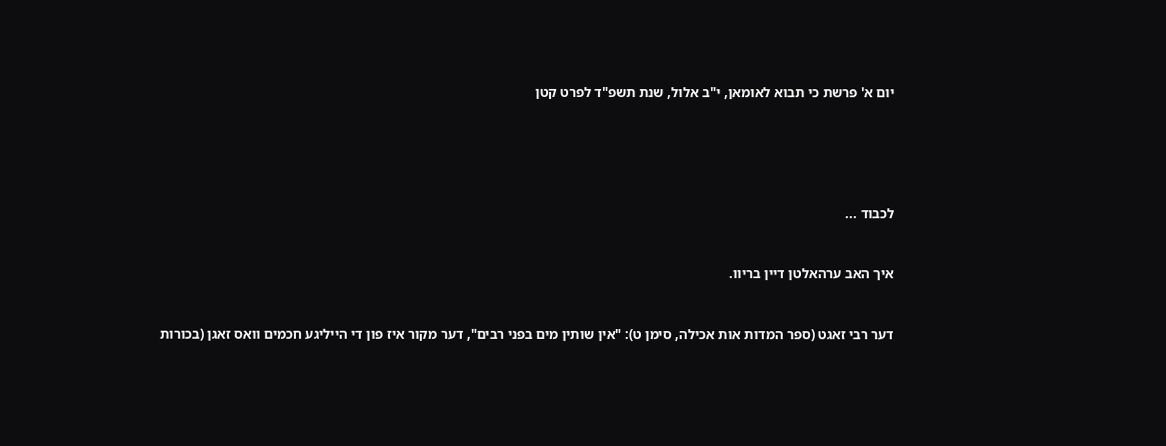יום א' פרשת כי תבוא לאומאן, י"ב אלול, שנת תשפ"ד לפרט קטן





לכבוד ...


איך האב ערהאלטן דיין בריוו.


דער רבי זאגט (ספר המדות אות אכילה, סימן ט): "אין שותין מים בפני רבים", דער מקור איז פון די הייליגע חכמים וואס זאגן (בכורות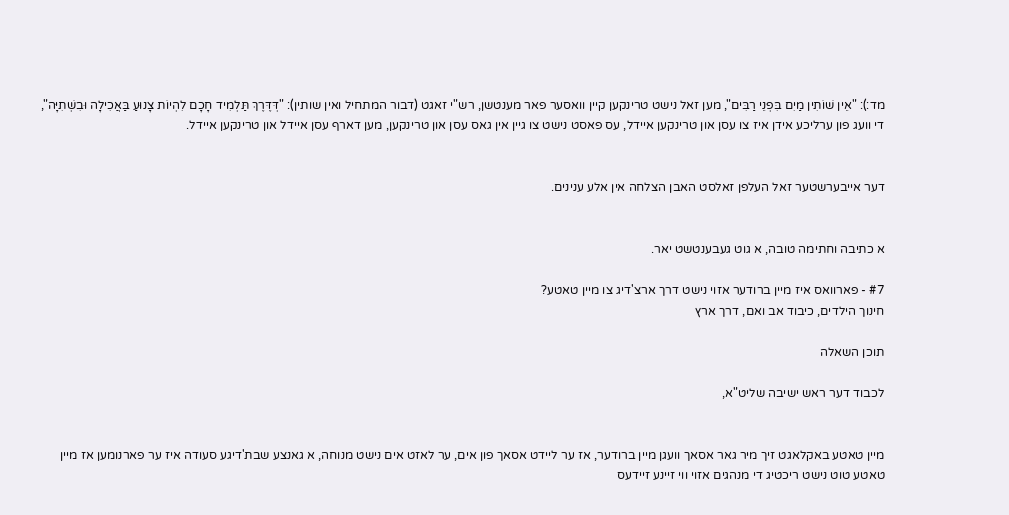מד:): "אֵין שׁוֹתִין מַיִם בִּפְנֵי רַבִּים", מען זאל נישט טרינקען קיין וואסער פאר מענטשן, רש"י זאגט (דבור המתחיל ואין שותין): "דְּדֶּרֶךְ תַּלְמִיד חָכָם לִהְיוֹת צָנוּעַ בַּאֲכִילָה וּבִשְׁתִיָּה", די וועג פון ערליכע אידן איז צו עסן און טרינקען איידל, עס פאסט נישט צו גיין אין גאס עסן און טרינקען, מען דארף עסן איידל און טרינקען איידל.


דער אייבערשטער זאל העלפן זאלסט האבן הצלחה אין אלע ענינים.


א כתיבה וחתימה טובה, א גוט געבענטשט יאר.

#7 - פארוואס איז מיין ברודער אזוי נישט דרך ארצ'דיג צו מיין טאטע?
חינוך הילדים, כיבוד אב ואם, דרך ארץ

תוכן השאלה

לכבוד דער ראש ישיבה שליט"א,


מיין טאטע באקלאגט זיך מיר גאר אסאך וועגן מיין ברודער, אז ער ליידט אסאך פון אים, ער לאזט אים נישט מנוחה, א גאנצע שבת'דיגע סעודה איז ער פארנומען אז מיין טאטע טוט נישט ריכטיג די מנהגים אזוי ווי זיינע זיידעס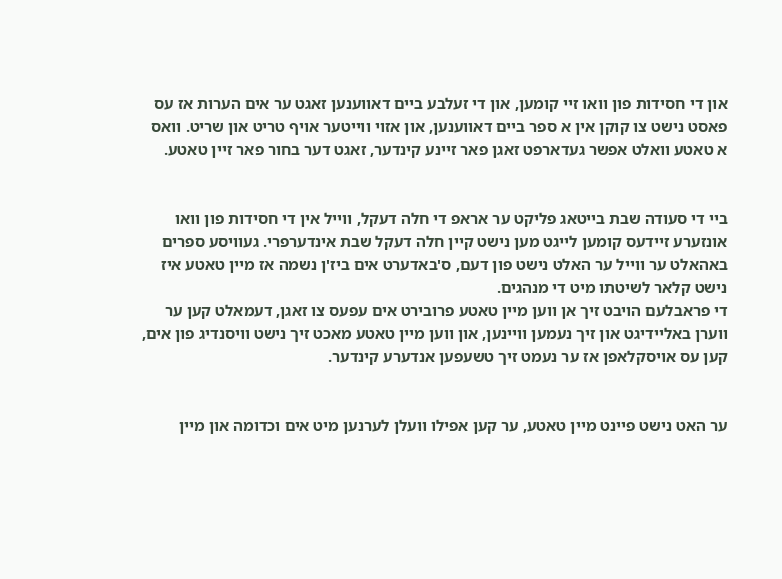און די חסידות פון וואו זיי קומען, און די זעלבע ביים דאווענען זאגט ער אים הערות אז עס פאסט נישט צו קוקן אין א ספר ביים דאווענען, און אזוי ווייטער אויף טריט און שריט. וואס א טאטע וואלט אפשר געדארפט זאגן פאר זיינע קינדער, זאגט דער בחור פאר זיין טאטע.


ביי די סעודה שבת בייטאג פליקט ער אראפ די חלה דעקל, ווייל אין די חסידות פון וואו אונזערע זיידעס קומען לייגט מען נישט קיין חלה דעקל שבת אינדערפרי. געוויסע ספרים באהאלט ער ווייל ער האלט נישט פון דעם, ס'באדערט אים ביז'ן נשמה אז מיין טאטע איז נישט קלאר לשיטתו מיט די מנהגים.
די פראבלעם הויבט זיך אן ווען מיין טאטע פרובירט אים עפעס צו זאגן, דעמאלט קען ער ווערן באליידיגט און זיך נעמען וויינען, און ווען מיין טאטע מאכט זיך נישט וויסנדיג פון אים, קען עס אויסקלאפן אז ער נעמט זיך טשעפען אנדערע קינדער.


ער האט נישט פיינט מיין טאטע, ער קען אפילו וועלן לערנען מיט אים וכדומה און מיין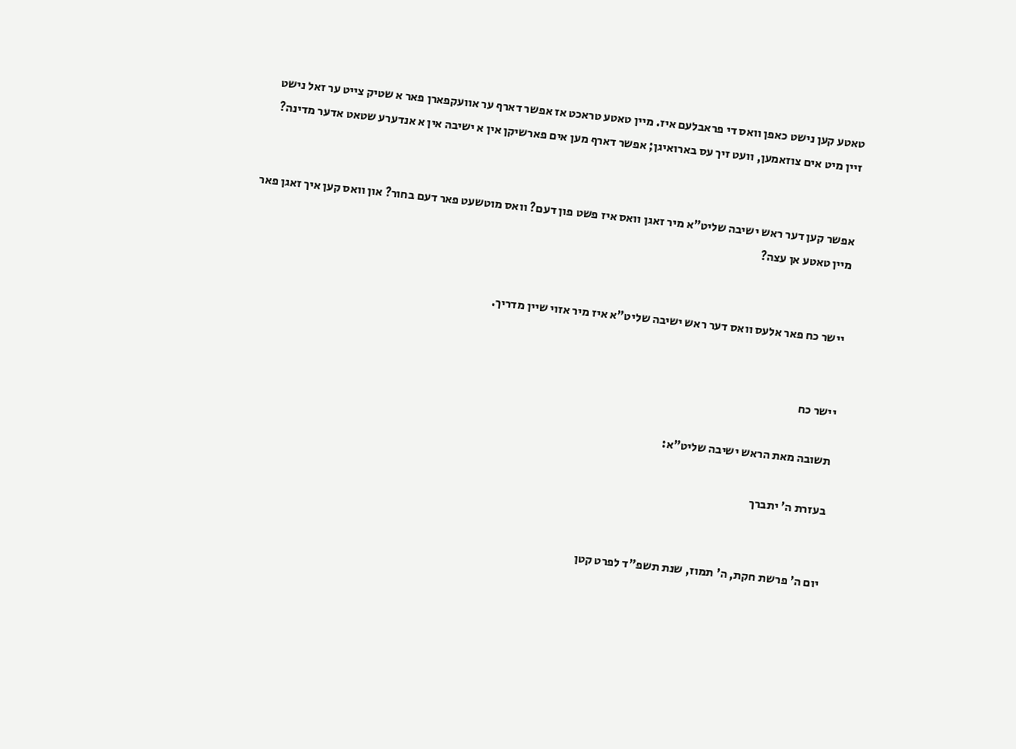טאטע קען נישט כאפן וואס די פראבלעם איז. מיין טאטע טראכט אז אפשר דארף ער אוועקפארן פאר א שטיק צייט ער זאל נישט זיין מיט אים צוזאמען, וועט זיך עס בארואיגן; אפשר דארף מען אים פארשיקן אין א ישיבה אין א אנדערע שטאט אדער מדינה?


אפשר קען דער ראש ישיבה שליט"א מיר זאגן וואס איז פשט פון דעם? וואס מוטשעט פאר דעם בחור? און וואס קען איך זאגן פאר מיין טאטע אן עצה?


יישר כח פאר אלעס וואס דער ראש ישיבה שליט"א איז מיר אזוי שיין מדריך.


יישר כח

תשובה מאת הראש ישיבה שליט"א:

בעזרת ה' יתברך


יום ה' פרשת חקת, ה' תמוז, שנת תשפ"ד לפרט קטן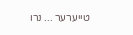טייערער ... נרו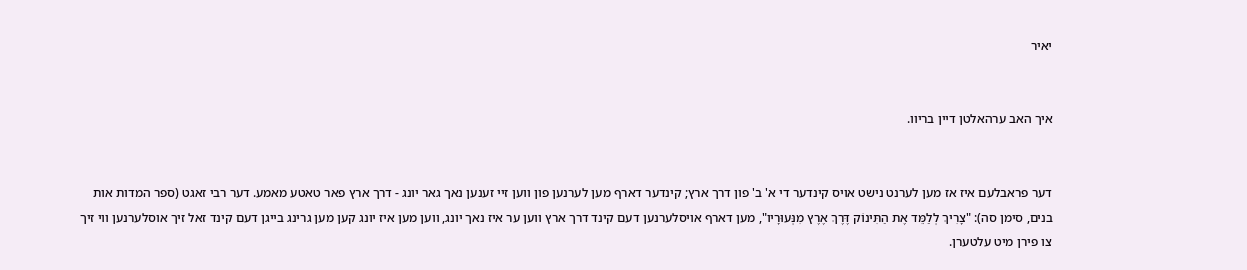יאיר


איך האב ערהאלטן דיין בריוו.


דער פראבלעם איז אז מען לערנט נישט אויס קינדער די א' ב' פון דרך ארץ; קינדער דארף מען לערנען פון ווען זיי זענען נאך גאר יונג - דרך ארץ פאר טאטע מאמע. דער רבי זאגט (ספר המדות אות בנים, סימן סה): "צָרִיךְ לְלַמֵּד אֶת הַתִּינוֹק דֶּרֶךְ אֶרֶץ מִנְּעוּרָיו", מען דארף אויסלערנען דעם קינד דרך ארץ ווען ער איז נאך יונג, ווען מען איז יונג קען מען גרינג בייגן דעם קינד זאל זיך אוסלערנען ווי זיך צו פירן מיט עלטערן.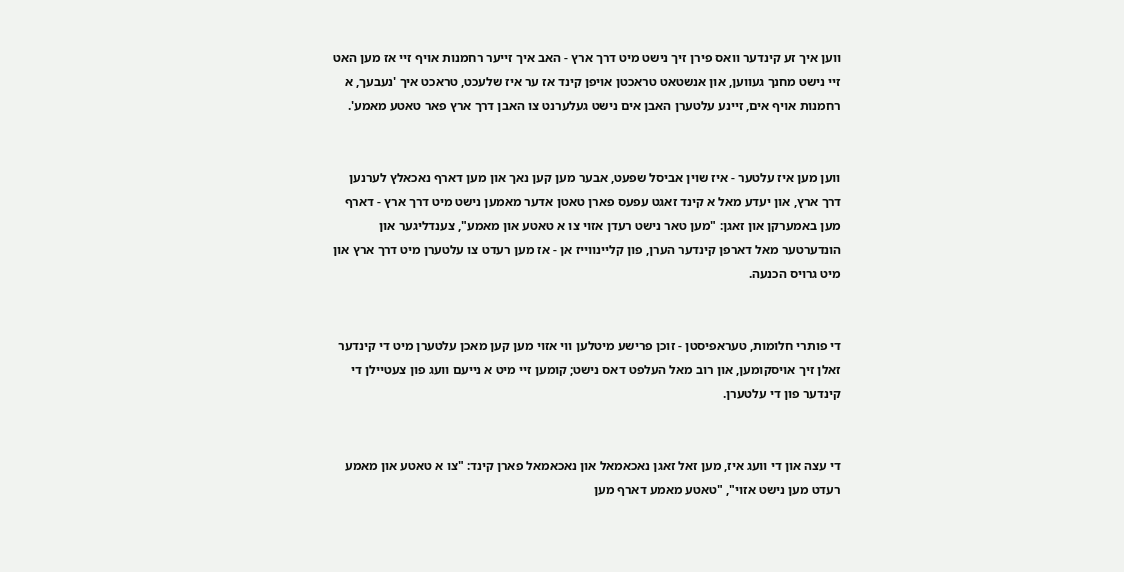ווען איך זע קינדער וואס פירן זיך נישט מיט דרך ארץ - האב איך זייער רחמנות אויף זיי אז מען האט זיי נישט מחנך געווען, און אנשטאט טראכטן אויפן קינד אז ער איז שלעכט, טראכט איך 'נעבעך, א רחמנות אויף אים, זיינע עלטערן האבן אים נישט געלערנט צו האבן דרך ארץ פאר טאטע מאמע'.


ווען מען איז עלטער - איז שוין אביסל שפעט, אבער מען קען נאך און מען דארף נאכאלץ לערנען דרך ארץ, און יעדע מאל א קינד זאגט עפעס פארן טאטן אדער מאמען נישט מיט דרך ארץ - דארף מען באמערקן און זאגן: "מען טאר נישט רעדן אזוי צו א טאטע און מאמע", צענדליגער און הונדערטער מאל דארפן קינדער הערן, פון קליינווייז אן - אז מען רעדט צו עלטערן מיט דרך ארץ און מיט גרויס הכנעה.


די פותרי חלומות, טעראפיסטן - זוכן פרישע מיטלען ווי אזוי מען קען מאכן עלטערן מיט די קינדער זאלן זיך אויסקומען, און רוב מאל העלפט דאס נישט; קומען זיי מיט א נייעם וועג פון צעטיילן די קינדער פון די עלטערן.


די עצה און די וועג איז, מען זאל זאגן נאכאמאל און נאכאמאל פארן קינד: "צו א טאטע און מאמע רעדט מען נישט אזוי", "טאטע מאמע דארף מען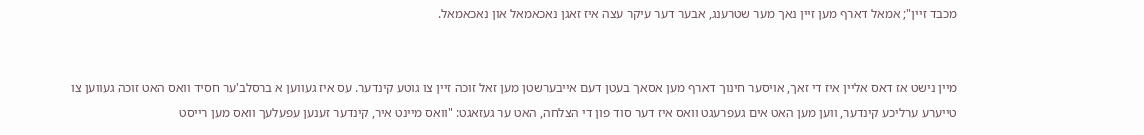מכבד זיין"; אמאל דארף מען זיין נאך מער שטרענג, אבער דער עיקר עצה איז זאגן נאכאמאל און נאכאמאל.


מיין נישט אז דאס אליין איז די זאך, אויסער חינוך דארף מען אסאך בעטן דעם אייבערשטן מען זאל זוכה זיין צו גוטע קינדער. עס איז געווען א ברסלב'ער חסיד וואס האט זוכה געווען צו טייערע ערליכע קינדער, ווען מען האט אים געפרעגט וואס איז דער סוד פון די הצלחה, האט ער געזאגט: "וואס מיינט איר, קינדער זענען עפעלעך וואס מען רייסט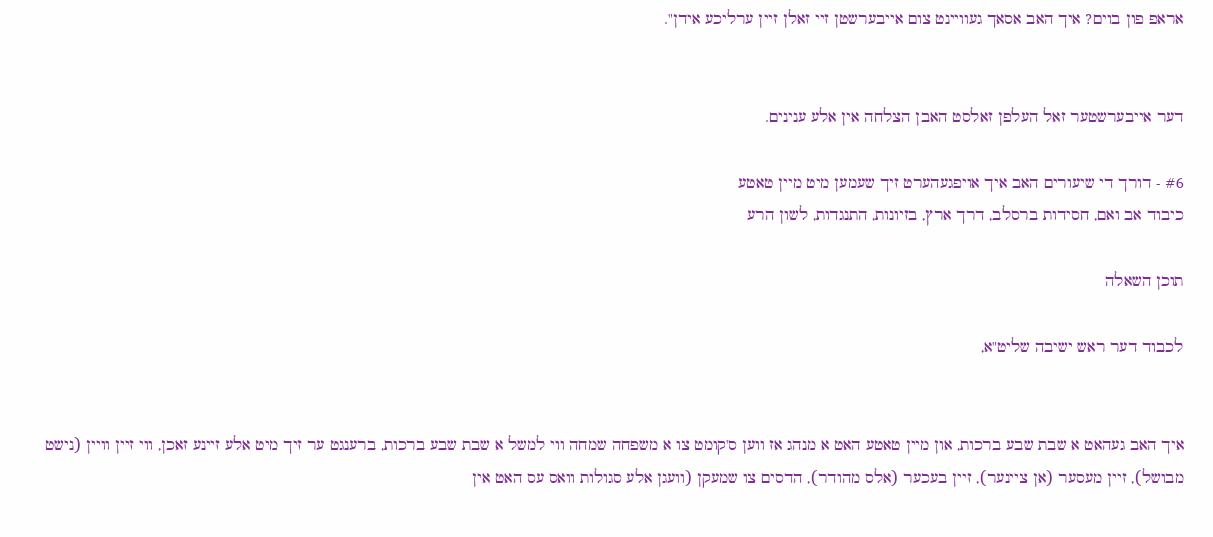אראפ פון בוים? איך האב אסאך געוויינט צום אייבערשטן זיי זאלן זיין ערליכע אידן".


דער אייבערשטער זאל העלפן זאלסט האבן הצלחה אין אלע ענינים.

#6 - דורך די שיעורים האב איך אויפגעהערט זיך שעמען מיט מיין טאטע
כיבוד אב ואם, חסידות ברסלב, דרך ארץ, בזיונות, התנגדות, לשון הרע

תוכן השאלה

לכבוד דער ראש ישיבה שליט"א,


איך האב געהאט א שבת שבע ברכות, און מיין טאטע האט א מנהג אז ווען ס'קומט צו א משפחה שמחה ווי למשל א שבת שבע ברכות, ברענגט ער זיך מיט אלע זיינע זאכן, ווי זיין וויין (נישט מבושל), זיין מעסער (אן ציינער), זיין בעכער (אלס מהודר), הדסים צו שמעקן (וועגן אלע סגולות וואס עס האט אין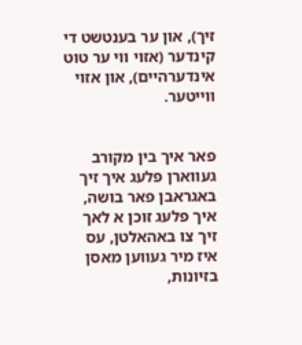זיך), און ער בענטשט די קינדער (אזוי ווי ער טוט אינדערהיים), און אזוי ווייטער.


פאר איך בין מקורב געווארן פלעג איך זיך באגראבן פאר בושה, איך פלעג זוכן א לאך זיך צו באהאלטן, עס איז מיר געווען מאסן בזיונות,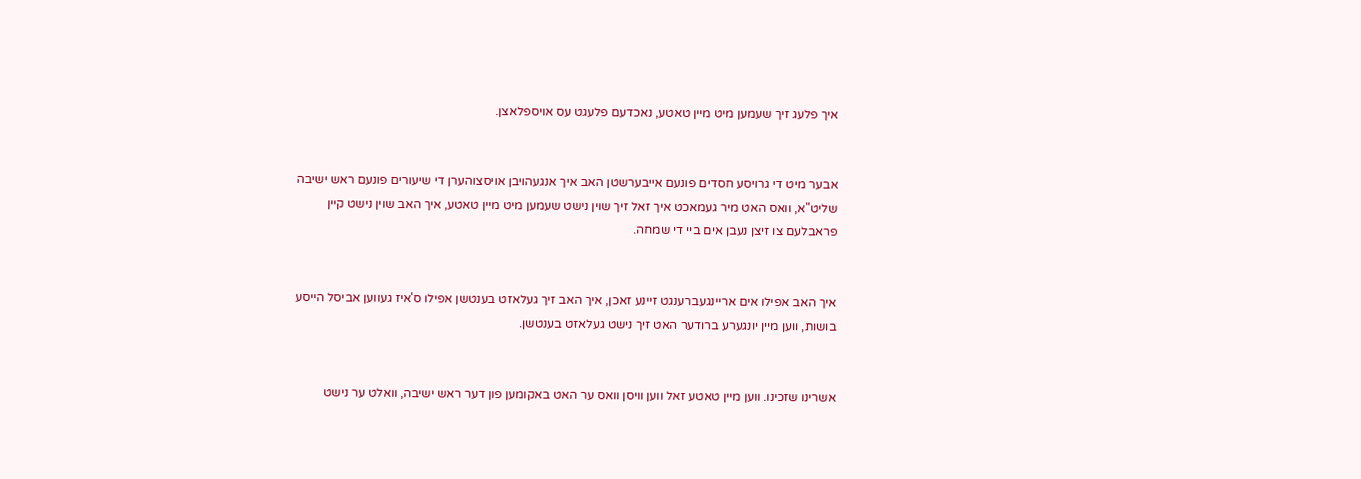איך פלעג זיך שעמען מיט מיין טאטע, נאכדעם פלעגט עס אויספלאצן.


אבער מיט די גרויסע חסדים פונעם אייבערשטן האב איך אנגעהויבן אויסצוהערן די שיעורים פונעם ראש ישיבה שליט"א, וואס האט מיר געמאכט איך זאל זיך שוין נישט שעמען מיט מיין טאטע, איך האב שוין נישט קיין פראבלעם צו זיצן נעבן אים ביי די שמחה.


איך האב אפילו אים אריינגעברענגט זיינע זאכן, איך האב זיך געלאזט בענטשן אפילו ס'איז געווען אביסל הייסע בושות, ווען מיין יונגערע ברודער האט זיך נישט געלאזט בענטשן.


אשרינו שזכינו. ווען מיין טאטע זאל ווען וויסן וואס ער האט באקומען פון דער ראש ישיבה, וואלט ער נישט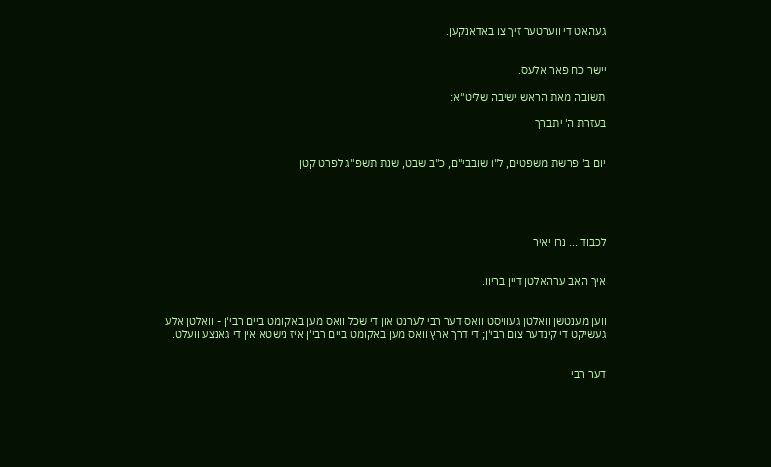געהאט די ווערטער זיך צו באדאנקען.


יישר כח פאר אלעס.

תשובה מאת הראש ישיבה שליט"א:

בעזרת ה' יתברך


יום ב' פרשת משפטים, ל"ו שובבי"ם, כ"ב שבט, שנת תשפ"ג לפרט קטן





לכבוד ... נרו יאיר


איך האב ערהאלטן דיין בריוו.


ווען מענטשן וואלטן געוויסט וואס דער רבי לערנט און די שכל וואס מען באקומט ביים רבי'ן - וואלטן אלע געשיקט די קינדער צום רבי'ן; די דרך ארץ וואס מען באקומט ביים רבי'ן איז נישטא אין די גאנצע וועלט.


דער רבי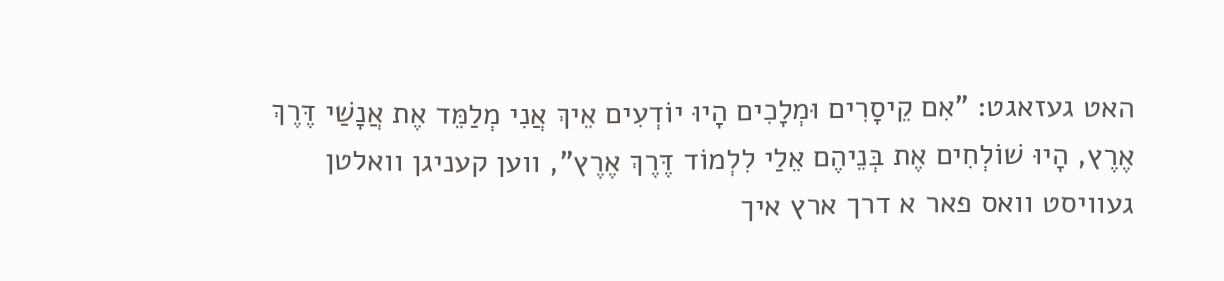האט געזאגט: "אִם קֵיסָרִים וּמְלָכִים הָיוּ יוֹדְעִים אֵיךְ אֲנִי מְלַמֵּד אֶת אֲנָשַׁי דֶּרֶךְ אֶרֶץ, הָיוּ שׁוֹלְחִים אֶת בְּנֵיהֶם אֵלַי לִלְמוֹד דֶּרֶךְ אֶרֶץ", ווען קעניגן וואלטן געוויסט וואס פאר א דרך ארץ איך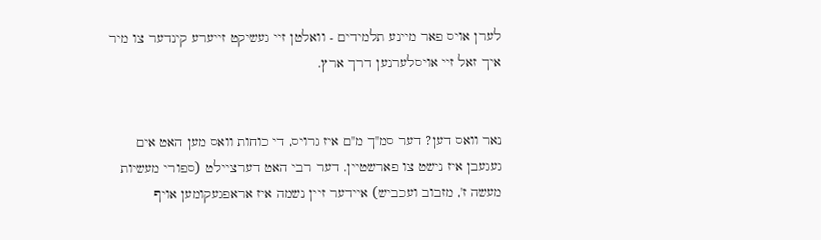לערן אויס פאר מיינע תלמידים - וואלטן זיי געשיקט זייערע קינדער צו מיר איך זאל זיי אויסלערנען דרך ארץ.


נאר וואס דען? דער סמ"ך מ"ם איז גרויס, די כוחות וואס מען האט אים געגעבן איז נישט צו פארשטיין. דער רבי האט דערציילט (ספורי מעשיות מעשה ז', מזבוב ועכביש) איידער זיין נשמה איז אראפגעקומען אויף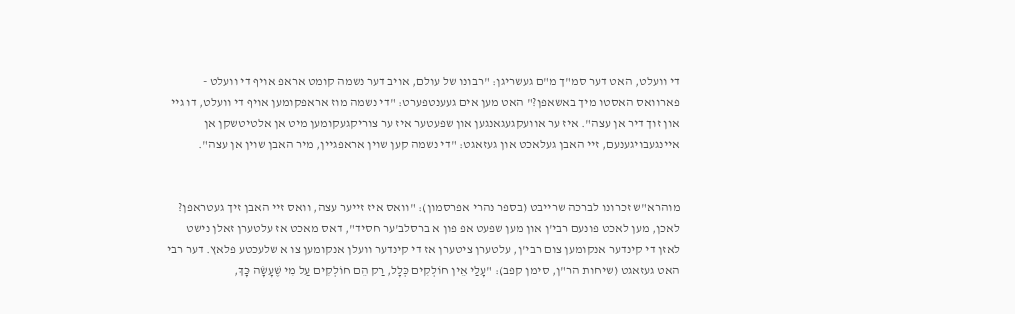די וועלט, האט דער סמ"ך מ"ם געשריגן: "רבונו של עולם, אויב דער נשמה קומט אראפ אויף די וועלט - פארוואס האסטו מיך באשאפן?" האט מען אים געענטפערט: "די נשמה מוז אראפקומען אויף די וועלט, דו גיי און זוך דיר אן עצה". איז ער אוועקגעגאנגען און שפעטער איז ער צוריקגעקומען מיט אן אלטיטשקן אן איינגעבויגענעם, זיי האבן געלאכט און געזאגט: "די נשמה קען שוין אראפגיין, מיר האבן שוין אן עצה".


מוהרא"ש זכרונו לברכה שרייבט (בספר נהרי אפרסמון): "וואס איז זייער עצה, וואס זיי האבן זיך געטראפן? לאכן, מען לאכט פונעם רבי'ן און מען שפעט אפ פון א ברסלב'ער חסיד", דאס מאכט אז עלטערן זאלן נישט לאזן די קינדער אנקומען צום רבי'ן, עלטערן ציטערן אז די קינדער וועלן אנקומען צו א שלעכטע פלאץ. דער רבי האט געזאגט (שיחות הר"ן, סימן קפב): "עָלַי אֵין חוֹלְקִים כְּלָל, רַק הֵם חוֹלְקִים עַל מִי שֶׁעָשָׂה כָּךְ,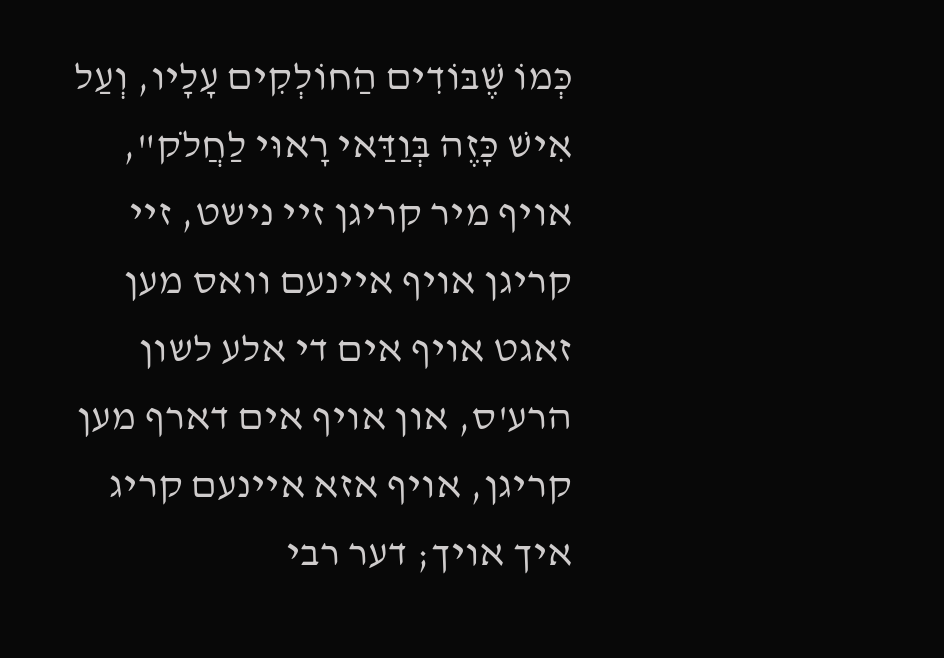כְּמוֹ שֶׁבּוֹדִים הַחוֹלְקִים עָלָיו, וְעַל אִישׁ כָּזֶה בְּוַדַּאי רָאוּי לַחֲלֹק", אויף מיר קריגן זיי נישט, זיי קריגן אויף איינעם וואס מען זאגט אויף אים די אלע לשון הרע'ס, און אויף אים דארף מען קריגן, אויף אזא איינעם קריג איך אויך; דער רבי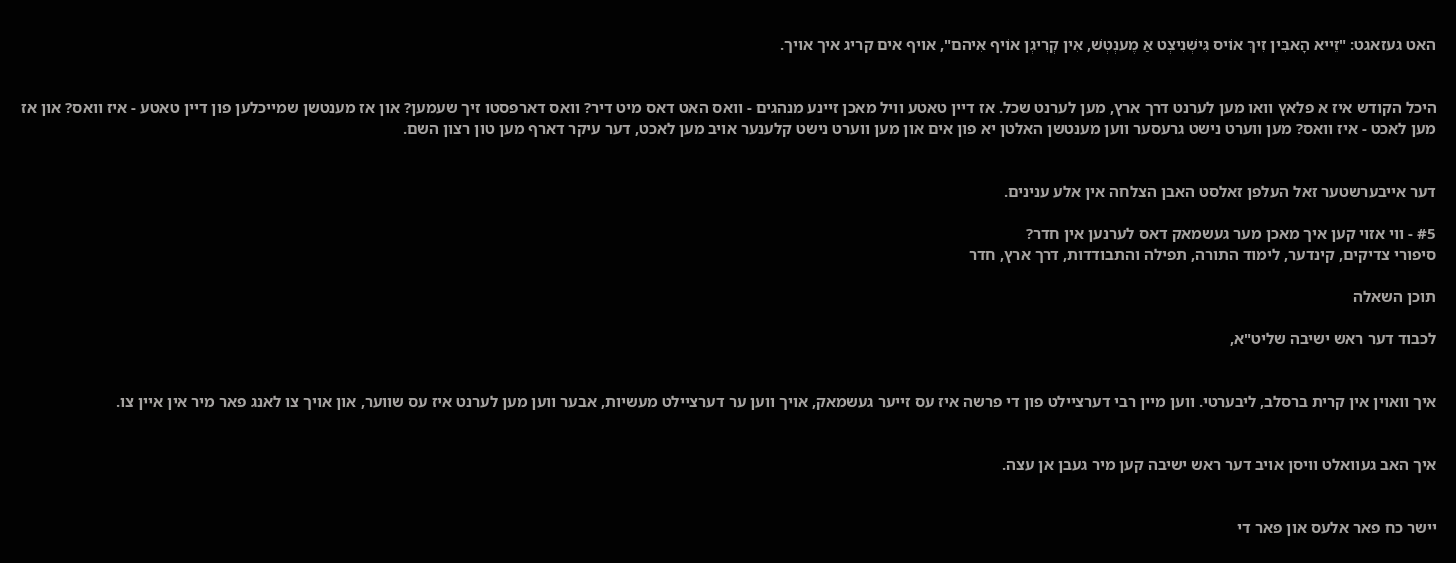האט געזאגט: "זֵייא הָאבִּין זִיךְ אוֹיס גִּישְׁנִיצְט אַ מֶענְטְשׁ, אִין קְרִיגְן אוֹיף אִיהם", אויף אים קריג איך אויך.


היכל הקודש איז א פלאץ וואו מען לערנט דרך ארץ, מען לערנט שכל. אז דיין טאטע וויל מאכן זיינע מנהגים - וואס האט דאס מיט דיר? וואס דארפסטו זיך שעמען? און אז מענטשן שמייכלען פון דיין טאטע - איז וואס? און אז מען לאכט - איז וואס? מען ווערט נישט גרעסער ווען מענטשן האלטן יא פון אים און מען ווערט נישט קלענער אויב מען לאכט, דער עיקר דארף מען טון רצון השם.


דער אייבערשטער זאל העלפן זאלסט האבן הצלחה אין אלע ענינים.

#5 - ווי אזוי קען איך מאכן מער געשמאק דאס לערנען אין חדר?
סיפורי צדיקים, קינדער, לימוד התורה, תפילה והתבודדות, דרך ארץ, חדר

תוכן השאלה

לכבוד דער ראש ישיבה שליט"א,


איך וואוין אין קרית ברסלב, ליבערטי. ווען מיין רבי דערציילט פון די פרשה איז עס זייער געשמאק, אויך ווען ער דערציילט מעשיות, אבער ווען מען לערנט איז עס שווער, און אויך צו לאנג פאר מיר אין איין צו.


איך האב געוואלט וויסן אויב דער ראש ישיבה קען מיר געבן אן עצה.


יישר כח פאר אלעס און פאר די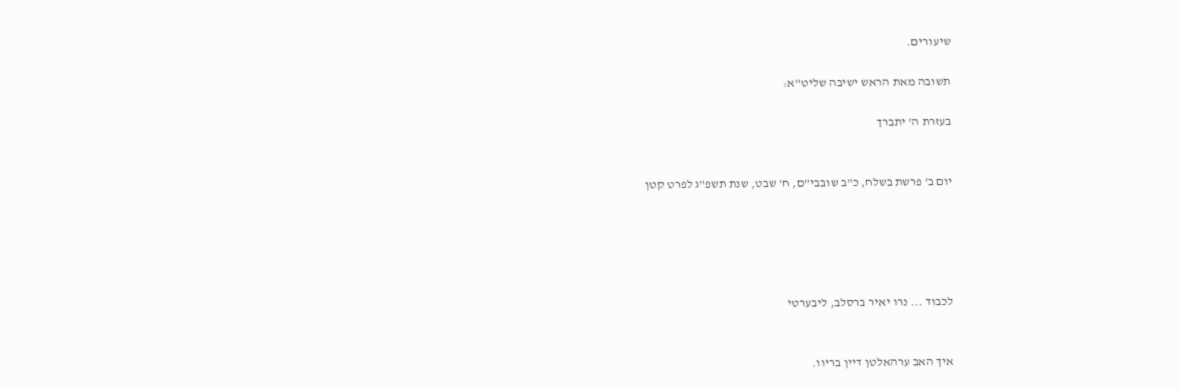שיעורים.

תשובה מאת הראש ישיבה שליט"א:

בעזרת ה' יתברך


יום ב' פרשת בשלח, כ"ב שובבי"ם, ח' שבט, שנת תשפ"ג לפרט קטן





לכבוד ... נרו יאיר ברסלב, ליבערטי


איך האב ערהאלטן דיין בריוו.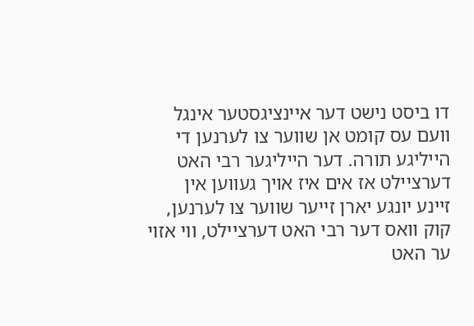דו ביסט נישט דער איינציגסטער אינגל וועם עס קומט אן שווער צו לערנען די הייליגע תורה. דער הייליגער רבי האט דערציילט אז אים איז אויך געווען אין זיינע יונגע יארן זייער שווער צו לערנען, קוק וואס דער רבי האט דערציילט, ווי אזוי ער האט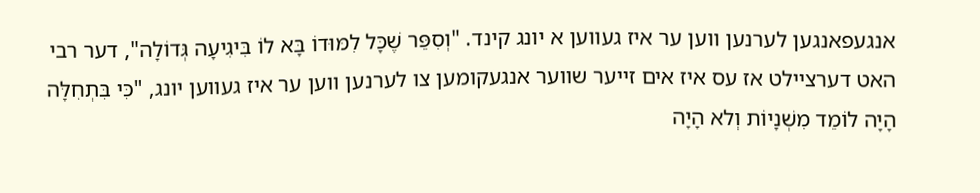אנגעפאנגען לערנען ווען ער איז געווען א יונג קינד. "וְסִפֵּר שֶׁכָּל לִמּוּדוֹ בָּא לוֹ בִּיגִיעָה גְּדוֹלָה", דער רבי האט דערציילט אז עס איז אים זייער שווער אנגעקומען צו לערנען ווען ער איז געווען יונג, "כִּי בִּתְחִלָּה הָיָה לוֹמֵד מִשְׁנָיוֹת וְלא הָיָה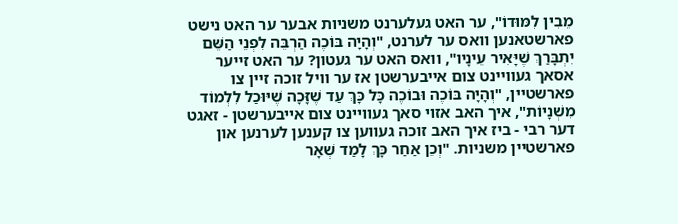מֵבִין לִמּוּדוֹ", ער האט געלערנט משניות אבער ער האט נישט פארשטאנען וואס ער לערנט, "וְהָיָה בּוֹכֶה הַרְבֵּה לִפְנֵי הַשֵּׁם יִתְבָּרַךְ שֶׁיָּאִיר עֵינָיו", וואס האט ער געטון? ער האט זייער אסאך געוויינט צום אייבערשטן אז ער וויל זוכה זיין צו פארשטיין, "וְהָיָה בּוֹכֶה וּבוֹכֶה כָּל כָּךְ עַד שֶׁזָּכָה שֶׁיּוּכַל לִלְמוֹד מִשְׁנָיוֹת", איך האב אזוי סאך געוויינט צום אייבערשטן - זאגט דער רבי - ביז איך האב זוכה געווען צו קענען לערנען און פארשטיין משניות. "וְכֵן אַחַר כָּךְ לָמַד שְׁאָר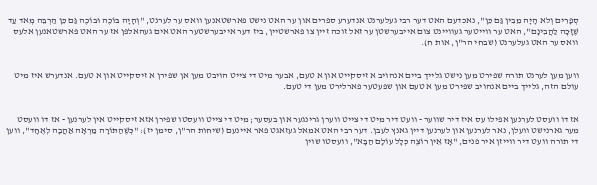סְפָרִים וְלא הָיָה מֵבִין גַּם כֵּן", נאכדעם האט דער רבי געלערנט אנדערע ספרים און ער האט נישט פארשטאנען וואס ער לערנט, "וְהָיָה בּוֹכֶה וּבוֹכֶה גַּם כֵּן הַרְבֵּה מְאד עַד שֶׁזָּכָה לַהֲבִינָם", האט ער ווייטער געוויינט צום אייבערשטן ער זאל זוכה זיין צו פארשטיין, ביז דער אייבערשטער האט אים געהאלפן אז ער האט פארשטאנען אלעס וואס ער האט געלערנט (שבחי הר"ן, אות ח).


ווען מען לערנט תורה שפירט מען נישט גלייך ביים אנהויב א זיסקייט און א טעם, אבער מיט די צייט הויבט מען אן שפירן א זיסקייט און א טעם. אנדערש איז מיט עולם הזה, גלייך ביים אנהויב שפירט מען א טעם און שפעטער פארלירט מען די טעם.


אז דו וועסט לערנען אפילו עס איז דיר שווער - וועט דיר מיט די צייט ווערן גרינגער און בעסער; מיט די צייט וועסטו שפירן אזא זיסקייט אין לערנען - אז דו וועסט מער גארנישט וועלן, נאר לערנען און לערנען דיין גאנץ לעבן. דער רבי האט אמאל געזאגט פאר איינעם (שיחות הר"ן, סימן יז): "כְּשֶׁהַתּוֹרָה מַרְאָה אַהֲבָה לְאֶחָד", ווען די תורה וועט דיר ווייזן איר פנים, "אָז אֵין רוֹצֶה כְּלָל עוֹלָם הַבָּא", וועסטו שוין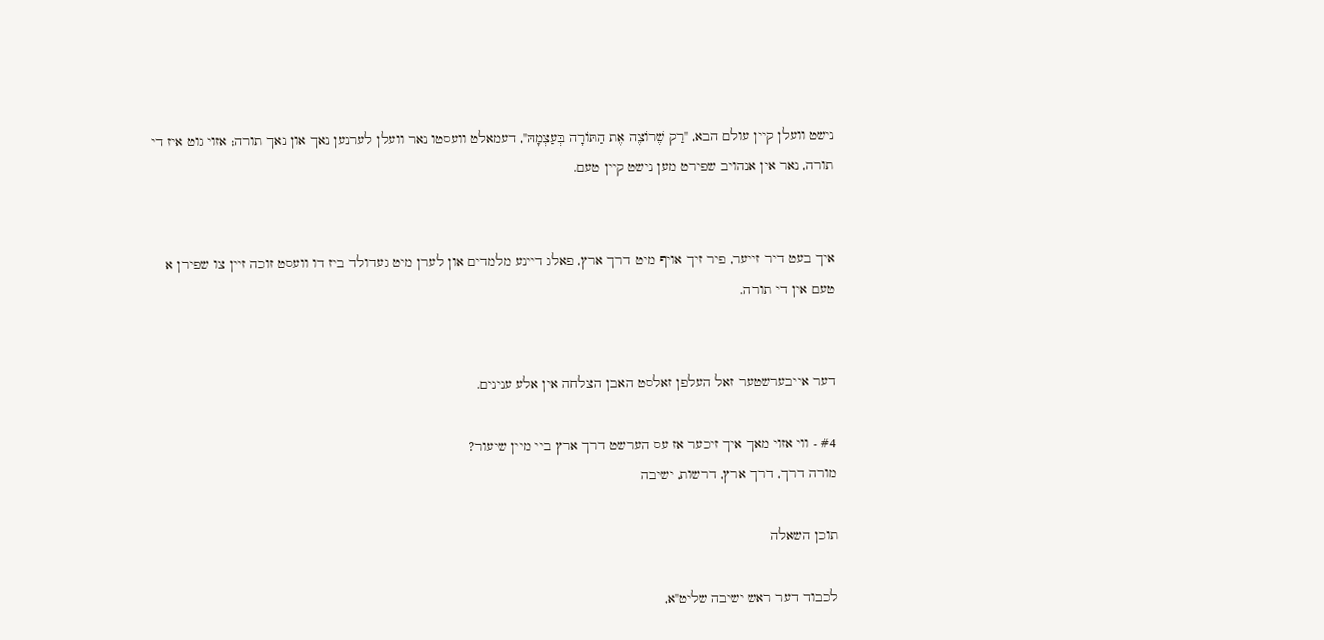נישט וועלן קיין עולם הבא, "רַק שֶׁרוֹצֶה אֶת הַתּוֹרָה בְּעַצְמָהּ", דעמאלט וועסטו נאר וועלן לערנען נאך און נאך תורה; אזוי גוט איז די תורה, נאר אין אנהויב שפירט מען נישט קיין טעם.


איך בעט דיר זייער, פיר זיך אויף מיט דרך ארץ, פאלג דיינע מלמדים און לערן מיט געדולד ביז דו וועסט זוכה זיין צו שפירן א טעם אין די תורה.


דער אייבערשטער זאל העלפן זאלסט האבן הצלחה אין אלע ענינים.

#4 - ווי אזוי מאך איך זיכער אז עס הערשט דרך ארץ ביי מיין שיעור?
מורה דרך, דרך ארץ, דרשות, ישיבה

תוכן השאלה

לכבוד דער ראש ישיבה שליט"א,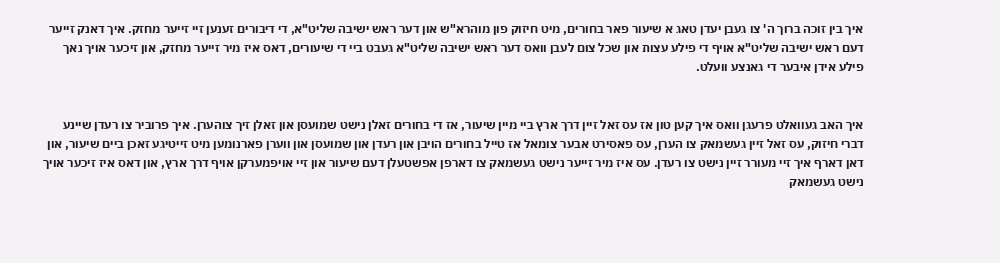איך בין זוכה ברוך ה' צו געבן יעדן טאג א שיעור פאר בחורים, מיט חיזוק פון מוהרא"ש און דער ראש ישיבה שליט"א, די דיבורים זענען זיי זייער מחזק. איך דאנק זייער דעם ראש ישיבה שליט"א אויף די פילע עצות און שכל צום לעבן וואס דער ראש ישיבה שליט"א געבט ביי די שיעורים, דאס איז מיר זייער מחזק, און זיכער אויך נאך פילע אידן איבער די גאנצע וועלט.


איך האב געוואלט פרעגן וואס איך קען טון אז עס זאל זיין דרך ארץ ביי מיין שיעור, אז די בחורים זאלן נישט שמועסן און זאלן זיך צוהערן. איך פרוביר צו רעדן שיינע דברי חיזוק, עס זאל זיין געשמאק צו הערן, עס פאסירט אבער צומאל אז טייל בחורים הויבן און רעדן און שמועסן און ווערן פארנומען מיט זייטיגע זאכן ביים שיעור, און דאן דארף איך זיי מעורר זיין נישט צו רעדן. עס איז מיר זייער נישט געשמאק צו דארפן אפשטעלן דעם שיעור און זיי אויפמערקן אויף דרך ארץ, און דאס איז זיכער אויך נישט געשמאק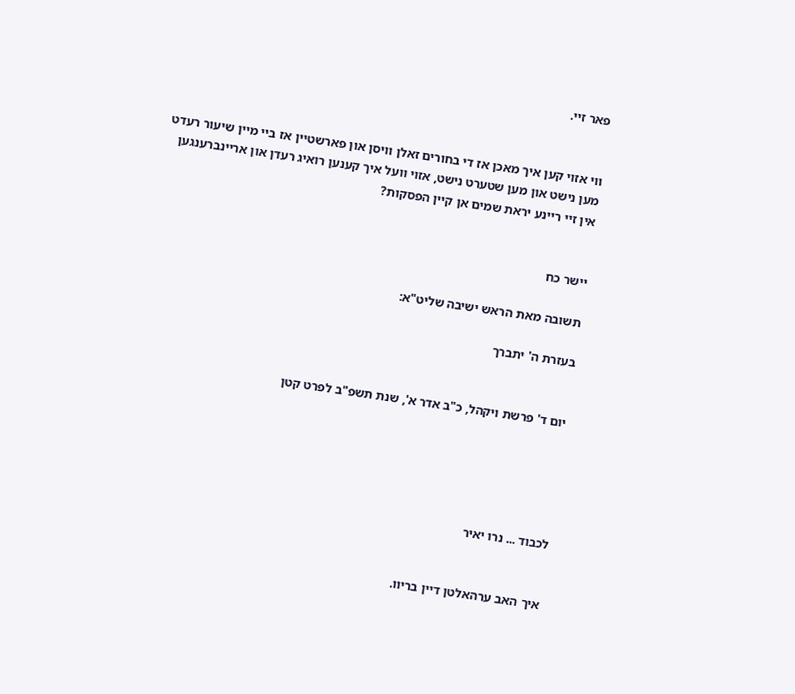פאר זיי.


ווי אזוי קען איך מאכן אז די בחורים זאלן וויסן און פארשטיין אז ביי מיין שיעור רעדט מען נישט און מען שטערט נישט, אזוי וועל איך קענען רואיג רעדן און אריינברענגען אין זיי ריינע יראת שמים אן קיין הפסקות?


יישר כח

תשובה מאת הראש ישיבה שליט"א:

בעזרת ה' יתברך


יום ד' פרשת ויקהל, כ"ב אדר א', שנת תשפ"ב לפרט קטן





לכבוד ... נרו יאיר


איך האב ערהאלטן דיין בריוו.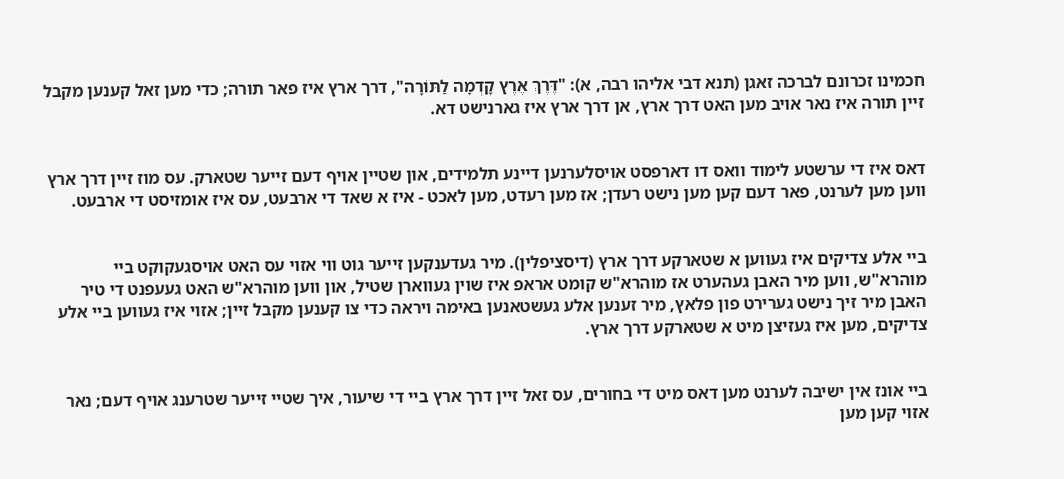חכמינו זכרונם לברכה זאגן (תנא דבי אליהו רבה, א): "דֶּרֶךְ אֶרֶץ קָדְמָה לַתּוֹרָה", דרך ארץ איז פאר תורה; כדי מען זאל קענען מקבל זיין תורה איז נאר אויב מען האט דרך ארץ, אן דרך ארץ איז גארנישט דא.


דאס איז די ערשטע לימוד וואס דו דארפסט אויסלערנען דיינע תלמידים, און שטיין אויף דעם זייער שטארק. עס מוז זיין דרך ארץ ווען מען לערנט, פאר דעם קען מען נישט רעדן; אז מען רעדט, מען לאכט - איז א שאד די ארבעט, עס איז אומזיסט די ארבעט.


ביי אלע צדיקים איז געווען א שטארקע דרך ארץ (דיסציפלין). מיר געדענקען זייער גוט ווי אזוי עס האט אויסגעקוקט ביי מוהרא"ש, ווען מיר האבן געהערט אז מוהרא"ש קומט אראפ איז שוין געווארן שטיל, און ווען מוהרא"ש האט געעפנט די טיר האבן מיר זיך נישט גערירט פון פלאץ, מיר זענען אלע געשטאנען באימה ויראה כדי צו קענען מקבל זיין; אזוי איז געווען ביי אלע צדיקים, מען איז געזיצן מיט א שטארקע דרך ארץ.


ביי אונז אין ישיבה לערנט מען דאס מיט די בחורים, עס זאל זיין דרך ארץ ביי די שיעור, איך שטיי זייער שטרענג אויף דעם; נאר אזוי קען מען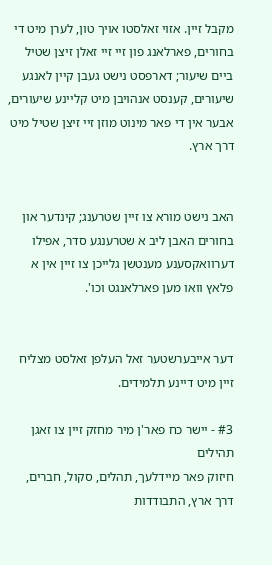מקבל זיין. אזוי זאלסטו אויך טון, לערן מיט די בחורים, פארלאנג פון זיי זיי זאלן זיצן שטיל ביים שיעור; דארפסט נישט געבן קיין לאנגע שיעורים, קענסט אנהויבן מיט קליינע שיעורים, אבער אין די פאר מינוט מוזן זיי זיצן שטיל מיט דרך ארץ.


האב נישט מורא צו זיין שטרענג; קינדער און בחורים האבן ליב א שטרענגע סדר, אפילו דערוואקסענע מענטשן גלייכן צו זיין אין א פלאץ וואו מען פארלאנגט וכו'.


דער אייבערשטער זאל העלפן זאלסט מצליח זיין מיט דיינע תלמידים.

#3 - יישר כח פאר'ן מיר מחזק זיין צו זאגן תהילים
חיזוק פאר מיידלעך, תהלים, סקול, חברים, דרך ארץ, התבודדות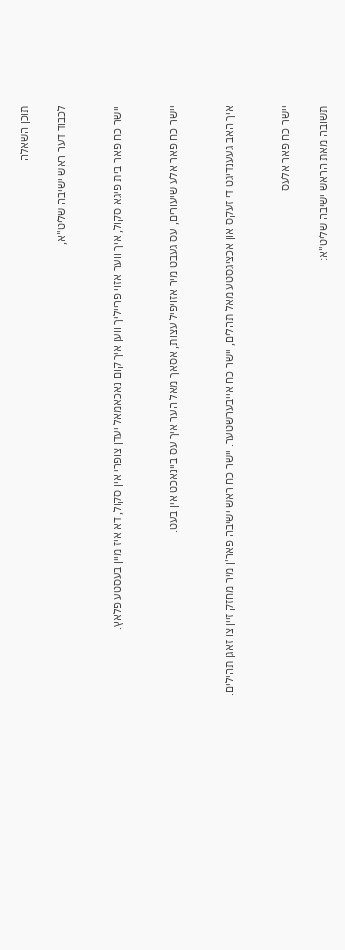תוכן השאלה

לכבוד דער ראש ישיבה שליט"א,


יישר כח פאר בית פיגא סקול, איך ווער אזוי פרייליך ווען איך קום נאכאמאל יעדן צופרי אין סקול, דא איז מיין בעסטע פלאץ.


יישר כח פאר אלע שיעורים, עס געבט מיר אזויפיל עצות, אסאך מאל הער איך עס ביינאכט אין בעט.


איך האב געענדיגט די זעקס און אכציגסטע מאל תהלים, יישר כח אייבערשטער. יישר כח ראש ישיבה פאר'ן מיר מחזק זיין צו זאגן תהילים.


יישר כח פאר אלעס

תשובה מאת הראש ישיבה שליט"א: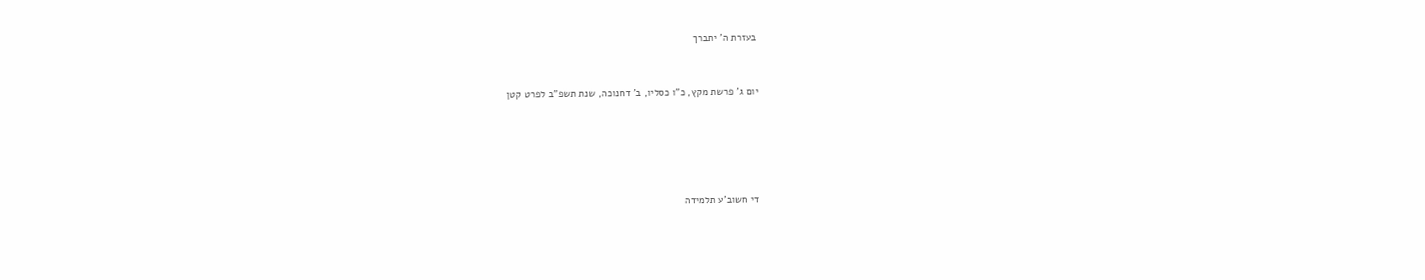בעזרת ה' יתברך


יום ג' פרשת מקץ, כ"ו כסליו, ב' דחנוכה, שנת תשפ"ב לפרט קטן





די חשוב'ע תלמידה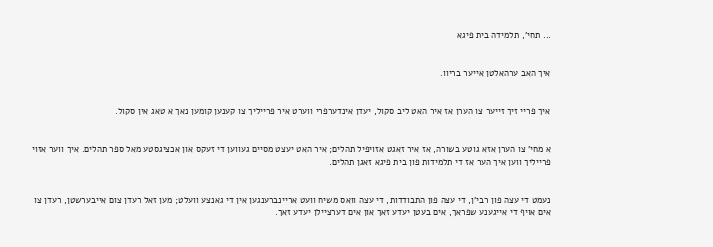... תחי', תלמידה בית פיגא


איך האב ערהאלטן אייער בריוו.


איך פריי זיך זייער צו הערן אז איר האט ליב סקול, יעדן אינדערפרי ווערט איר פרייליך צו קענען קומען נאך א טאג אין סקול.


א מחי' צו הערן אזא גוטע בשורה, אז איר זאגט אזויפיל תהלים; איר האט יעצט מסיים געווען די זעקס און אכציגסטע מאל ספר תהלים. איך ווער אזוי פרייליך ווען איך הער אז די תלמידות פון בית פיגא זאגן תהלים.


נעמט די עצה פון רבי'ן, די עצה פון התבודדות, די עצה וואס משיח וועט אריינברענגען אין די גאנצע וועלט; מען זאל רעדן צום אייבערשטן, רעדן צו אים אויף די אייגענע שפראך, אים בעטן יעדע זאך און אים דערציילן יעדע זאך.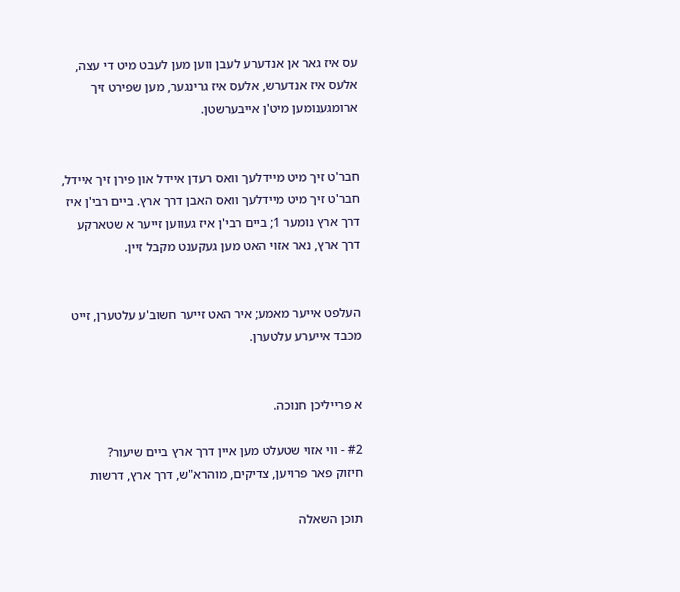עס איז גאר אן אנדערע לעבן ווען מען לעבט מיט די עצה, אלעס איז אנדערש, אלעס איז גרינגער, מען שפירט זיך ארומגענומען מיט'ן אייבערשטן.


חבר'ט זיך מיט מיידלעך וואס רעדן איידל און פירן זיך איידל, חבר'ט זיך מיט מיידלעך וואס האבן דרך ארץ. ביים רבי'ן איז דרך ארץ נומער 1; ביים רבי'ן איז געווען זייער א שטארקע דרך ארץ, נאר אזוי האט מען געקענט מקבל זיין.


העלפט אייער מאמע; איר האט זייער חשוב'ע עלטערן, זייט מכבד אייערע עלטערן.


א פרייליכן חנוכה.

#2 - ווי אזוי שטעלט מען איין דרך ארץ ביים שיעור?
חיזוק פאר פרויען, צדיקים, מוהרא"ש, דרך ארץ, דרשות

תוכן השאלה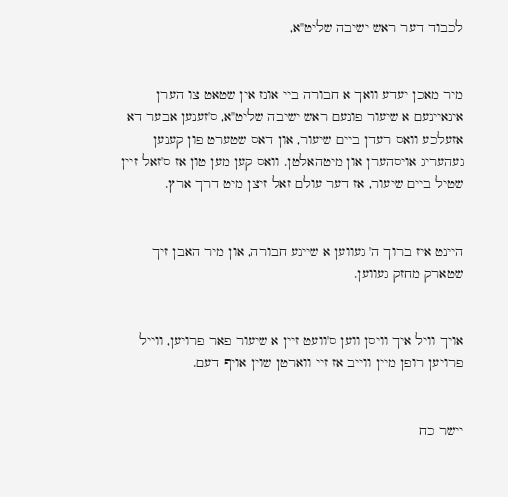לכבוד דער ראש ישיבה שליט"א,


מיר מאכן יעדע וואך א חבורה ביי אונז אין שטאט צו הערן אינאיינעם א שיעור פונעם ראש ישיבה שליט"א, ס'זענען אבער דא אזעלכע וואס רעדן ביים שיעור, און דאס שטערט פון קענען געהעריג אויסהערן און מיטהאלטן. וואס קען מען טון אז ס'זאל זיין שטיל ביים שיעור, אז דער עולם זאל זיצן מיט דרך ארץ.


היינט איז ברוך ה' געווען א שיינע חבורה, און מיר האבן זיך שטארק מחזק געווען.


אויך וויל איך וויסן ווען ס'וועט זיין א שיעור פאר פרויען, ווייל פרויען רופן מיין ווייב אז זיי ווארטן שוין אויף דעם.


יישר כח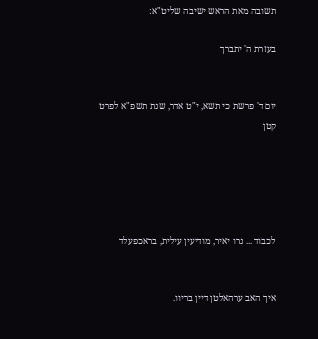תשובה מאת הראש ישיבה שליט"א:

בעזרת ה' יתברך


יום ד' פרשת כי תשא, י"ט אדר, שנת תשפ"א לפרט קטן





לכבוד ... נרו יאיר, מודיעין עילית, בראכפעלד


איך האב ערהאלטן דיין בריוו.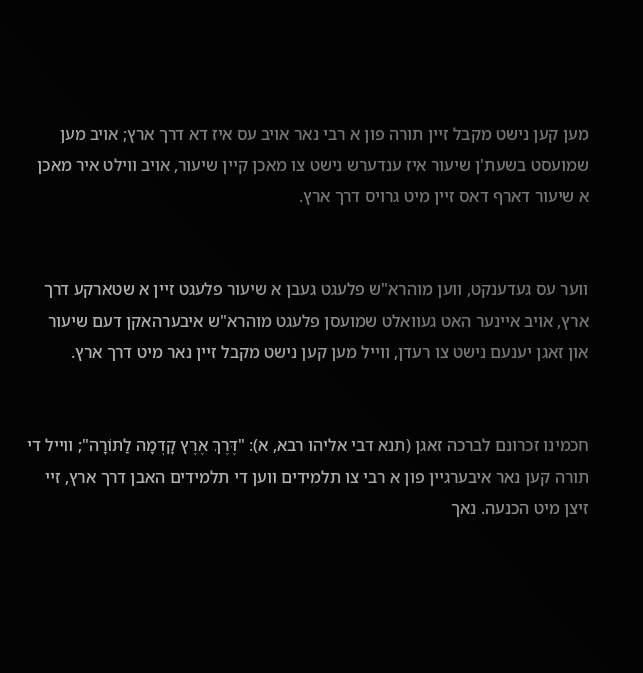מען קען נישט מקבל זיין תורה פון א רבי נאר אויב עס איז דא דרך ארץ; אויב מען שמועסט בשעת'ן שיעור איז ענדערש נישט צו מאכן קיין שיעור, אויב ווילט איר מאכן א שיעור דארף דאס זיין מיט גרויס דרך ארץ.


ווער עס געדענקט, ווען מוהרא"ש פלעגט געבן א שיעור פלעגט זיין א שטארקע דרך ארץ, אויב איינער האט געוואלט שמועסן פלעגט מוהרא"ש איבערהאקן דעם שיעור און זאגן יענעם נישט צו רעדן, ווייל מען קען נישט מקבל זיין נאר מיט דרך ארץ.


חכמינו זכרונם לברכה זאגן (תנא דבי אליהו רבא, א): "דֶּרֶךְ אֶרֶץ קָדְמָה לַתּוֹרָה"; ווייל די תורה קען נאר איבערגיין פון א רבי צו תלמידים ווען די תלמידים האבן דרך ארץ, זיי זיצן מיט הכנעה. נאך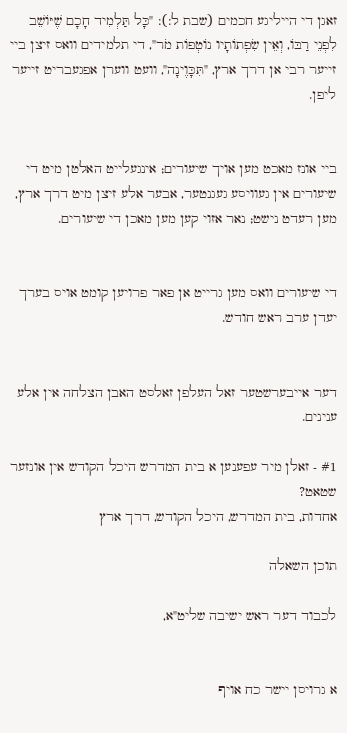זאגן די הייליגע חכמים (שבת ל:): "כָּל תַּלְמִיד חָכָם שֶׁיּוֹשֵׁב לִפְנֵי רַבּוֹ, וְאֵין שִׂפְתוֹתָיו נוֹטְפוֹת מֹר", די תלמידים וואס זיצן ביי זייער רבי אן דרך ארץ, "תִּכָּוֶינָה", וועט ווערן אפגעבריט זייער ליפן.


ביי אונז מאכט מען אויך שיעורים; אינגעלייט האלטן מיט די שיעורים אין געוויסע געגנטער, אבער אלע זיצן מיט דרך ארץ, מען רעדט נישט; נאר אזוי קען מען מאכן די שיעורים.


די שיעורים וואס מען גרייט אן פאר פרויען קומט אויס בערך יעדן ערב ראש חודש.


דער אייבערשטער זאל העלפן זאלסט האבן הצלחה אין אלע ענינים.

#1 - זאלן מיר עפענען א בית המדרש היכל הקודש אין אונזער שטאט?
אחדות, בית המדרש, היכל הקודש, דרך ארץ

תוכן השאלה

לכבוד דער ראש ישיבה שליט"א,


א גרויסן יישר כח אויף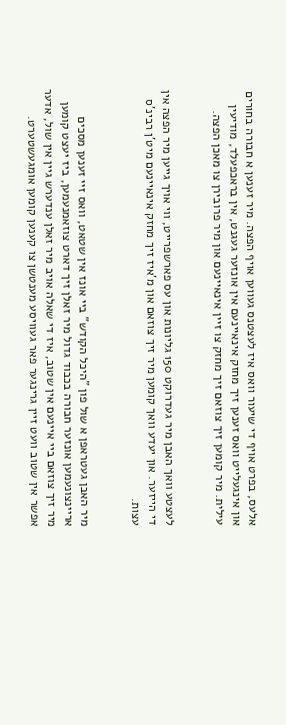אלעס, בפרט אויף די שיעור וואס איז לעצטנס געווען אויף הפצה. מיר זענען א חבורה בחורים און אינגעלייט וואס זענען זיך מחזק אינאיינעם אין אונזער געגנט, אין בראכפעלד, מודיעין עילית. מיר קומען זיך צוזאם זיך מחזק צו זיין אינאיינעם און מיר פרובירן צו מאכן הפצה.


לעצטע וואך האבן מיר געדרוקט 150 גליונות און עס פארשפרייט, ווי אויך גייען מיר הפצה אין די הייזער. און יעדע וואך קומען מיר זיך צוזאם און מ'איז זיך מחזק אינאיינעם מיט'ן רבינ'ס עצות.


מיר האבן געטראפן א שול פון "היכל הקודש" ביי אונז אין שטאט, וואס זיי זענען מסכים אריינצונעמען אונזער חבורה בכבוד גדול מיר זאלן זיך דארט צוזאמנעמען, ביז יעצט קומען מיר זיך צוזאם ביי איינעם אין שטוב, איז די שאלה אויב מיר זאלן ענדערש גיין אין שול, אדער אפשר אין שטוב וועט זיין גרינגער פאר געוויסע מענטשן צו קענען קומען אומגעשטערט.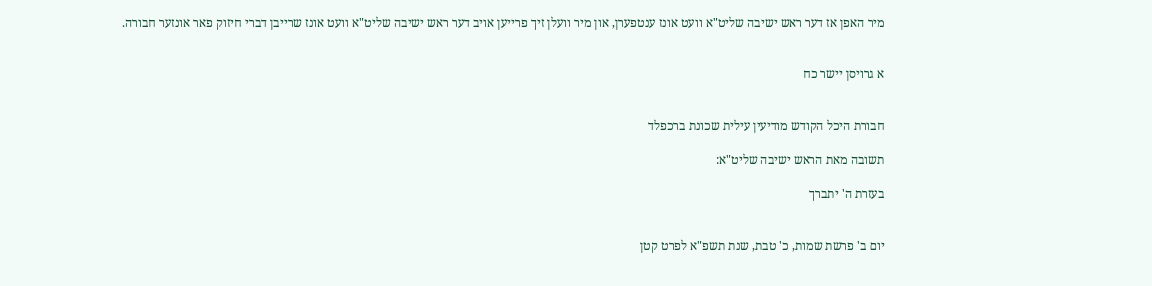מיר האפן אז דער ראש ישיבה שליט"א וועט אונז ענטפערן, און מיר וועלן זיך פרייען אויב דער ראש ישיבה שליט"א וועט אונז שרייבן דברי חיזוק פאר אונזער חבורה.


א גרויסן יישר כח


חבורת היכל הקודש מודיעין עילית שכונת ברכפלד

תשובה מאת הראש ישיבה שליט"א:

בעזרת ה' יתברך


יום ב' פרשת שמות, כ' טבת, שנת תשפ"א לפרט קטן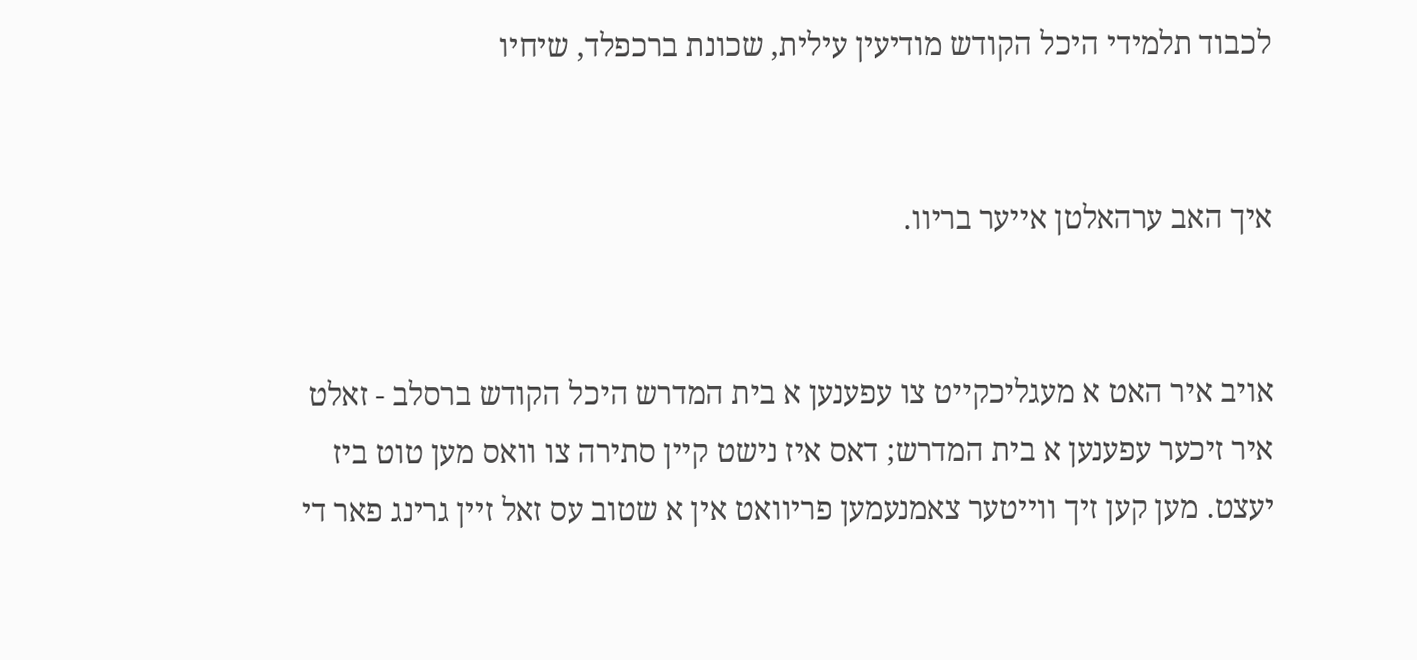לכבוד תלמידי היכל הקודש מודיעין עילית, שכונת ברכפלד, שיחיו


איך האב ערהאלטן אייער בריוו.


אויב איר האט א מעגליכקייט צו עפענען א בית המדרש היכל הקודש ברסלב - זאלט איר זיכער עפענען א בית המדרש; דאס איז נישט קיין סתירה צו וואס מען טוט ביז יעצט. מען קען זיך ווייטער צאמנעמען פריוואט אין א שטוב עס זאל זיין גרינג פאר די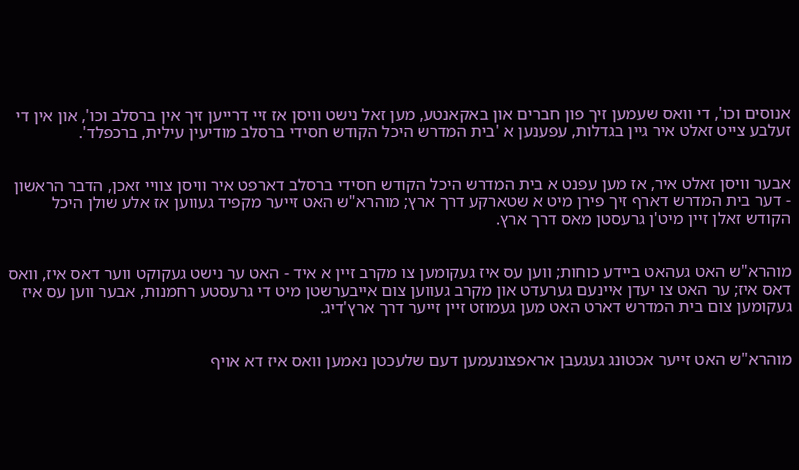אנוסים וכו', די וואס שעמען זיך פון חברים און באקאנטע, מען זאל נישט וויסן אז זיי דרייען זיך אין ברסלב וכו', און אין די זעלבע צייט זאלט איר גיין בגדלות, עפענען א 'בית המדרש היכל הקודש חסידי ברסלב מודיעין עילית, ברכפלד'.


אבער וויסן זאלט איר, אז מען עפנט א בית המדרש היכל הקודש חסידי ברסלב דארפט איר וויסן צוויי זאכן, הדבר הראשון - דער בית המדרש דארף זיך פירן מיט א שטארקע דרך ארץ; מוהרא"ש האט זייער מקפיד געווען אז אלע שולן היכל הקודש זאלן זיין מיט'ן גרעסטן מאס דרך ארץ.


מוהרא"ש האט געהאט ביידע כוחות; ווען עס איז געקומען צו מקרב זיין א איד - האט ער נישט געקוקט ווער דאס איז, וואס דאס איז; ער האט צו יעדן איינעם גערעדט און מקרב געווען צום אייבערשטן מיט די גרעסטע רחמנות, אבער ווען עס איז געקומען צום בית המדרש דארט האט מען געמוזט זיין זייער דרך ארץ'דיג.


מוהרא"ש האט זייער אכטונג געגעבן אראפצונעמען דעם שלעכטן נאמען וואס איז דא אויף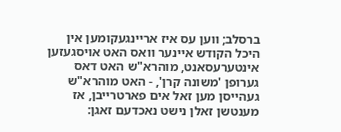ברסלב; ווען עס איז אריינגעקומען אין היכל הקודש איינער וואס האט אויסגעזען אינטערעסאנט, מוהרא"ש האט דאס גערופן 'משונה קרן', - האט מוהרא"ש געהייסן מען זאל אים פארטרייבן, אז מענטשן זאלן נישט נאכדעם זאגן: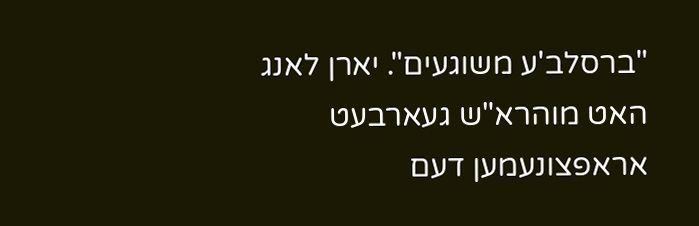"ברסלב'ע משוגעים". יארן לאנג האט מוהרא"ש געארבעט אראפצונעמען דעם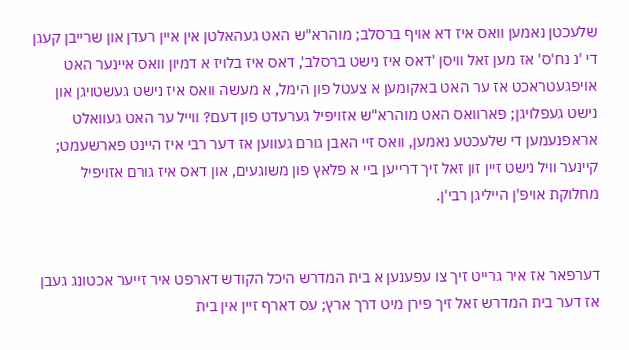שלעכטן נאמען וואס איז דא אויף ברסלב; מוהרא"ש האט געהאלטן אין איין רעדן און שרייבן קעגן די 'נ נח'ס' אז מען זאל וויסן 'דאס איז נישט ברסלב', דאס איז בלויז א דמיון וואס איינער האט אויפגעטראכט אז ער האט באקומען א צעטל פון הימל, א מעשה וואס איז נישט געשטויגן און נישט געפלויגן; פארוואס האט מוהרא"ש אזויפיל גערעדט פון דעם? ווייל ער האט געוואלט אראפנעמען די שלעכטע נאמען, וואס זיי האבן גורם געווען אז דער רבי איז היינט פארשעמט; קיינער וויל נישט זיין זון זאל זיך דרייען ביי א פלאץ פון משוגעים, און דאס איז גורם אזויפיל מחלוקת אויפ'ן הייליגן רבי'ן.


דערפאר אז איר גרייט זיך צו עפענען א בית המדרש היכל הקודש דארפט איר זייער אכטונג געבן אז דער בית המדרש זאל זיך פירן מיט דרך ארץ; עס דארף זיין אין בית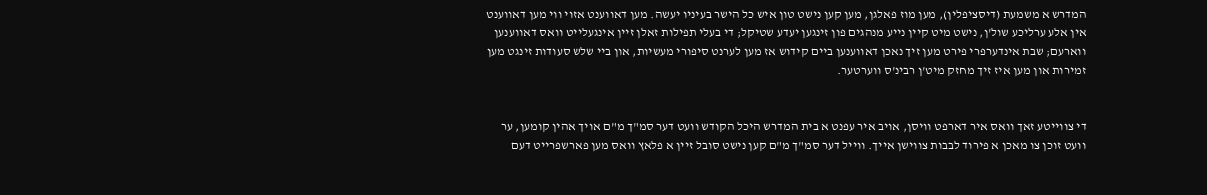המדרש א משמעת (דיסציפלין), מען מוז פאלגן, מען קען נישט טון איש כל הישר בעיניו יעשה. מען דאווענט אזוי ווי מען דאווענט אין אלע ערליכע שול'ן, נישט מיט קיין נייע מנהגים פון זינגען יעדע שטיקל; די בעלי תפילות זאלן זיין אינגעלייט וואס דאווענען ווארעם; שבת אינדערפרי פירט מען זיך נאכן דאווענען ביים קידוש אז מען לערנט סיפורי מעשיות, און ביי שלש סעודות זינגט מען זמירות און מען איז זיך מחזק מיט'ן רבינ'ס ווערטער.


די צווייטע זאך וואס איר דארפט וויסן, אויב איר עפנט א בית המדרש היכל הקודש וועט דער סמ"ך מ"ם אויך אהין קומען, ער וועט זוכן צו מאכן א פירוד לבבות צווישן אייך. ווייל דער סמ"ך מ"ם קען נישט סובל זיין א פלאץ וואס מען פארשפרייט דעם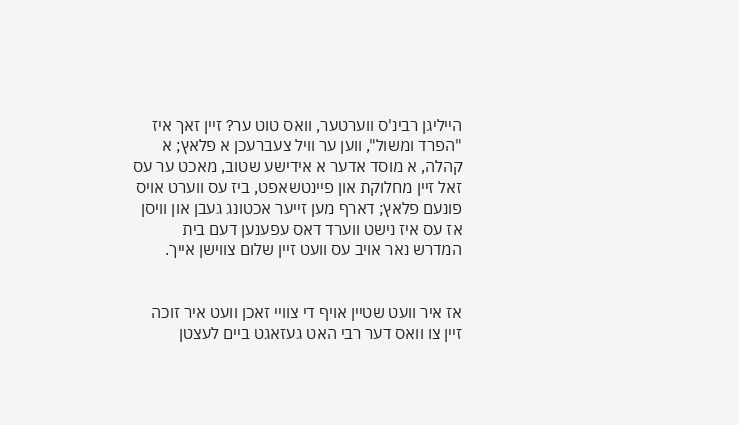הייליגן רבינ'ס ווערטער, וואס טוט ער? זיין זאך איז "הפרד ומשול", ווען ער וויל צעברעכן א פלאץ; א קהלה, א מוסד אדער א אידישע שטוב, מאכט ער עס זאל זיין מחלוקת און פיינטשאפט, ביז עס ווערט אויס פונעם פלאץ; דארף מען זייער אכטונג געבן און וויסן אז עס איז נישט ווערד דאס עפענען דעם בית המדרש נאר אויב עס וועט זיין שלום צווישן אייך.


אז איר וועט שטיין אויף די צוויי זאכן וועט איר זוכה זיין צו וואס דער רבי האט געזאגט ביים לעצטן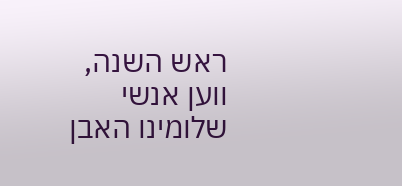ראש השנה, ווען אנשי שלומינו האבן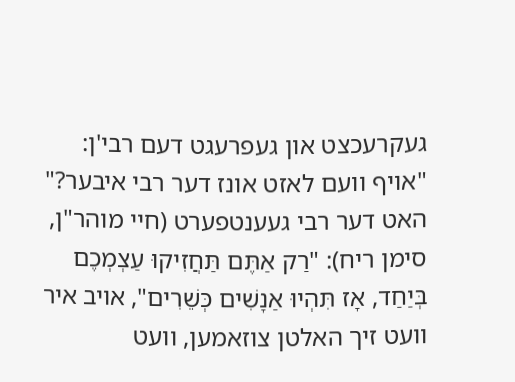געקרעכצט און געפרעגט דעם רבי'ן: "אויף וועם לאזט אונז דער רבי איבער?" האט דער רבי געענטפערט (חיי מוהר"ן, סימן ריח): "רַק אַתֶּם תַּחֲזִיקוּ עַצְמְכֶם בְּיַחַד, אָז תִּהְיוּ אַנָשִׁים כְּשֵׁרִים", אויב איר וועט זיך האלטן צוזאמען, וועט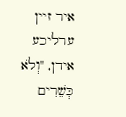איר זיין ערליכע אידן, "וְלֹא כְּשֵׁרִים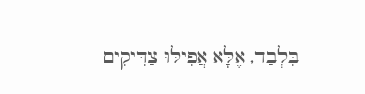בִּלְבַד, אֶלָּא אֲפִילּוּ צַדִּיקִים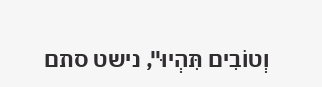וְטוֹבִים תִּהְיוּ", נישט סתם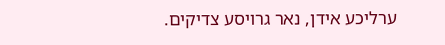ערליכע אידן, נאר גרויסע צדיקים.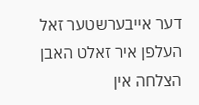דער אייבערשטער זאל העלפן איר זאלט האבן הצלחה אין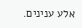אלע ענינים.